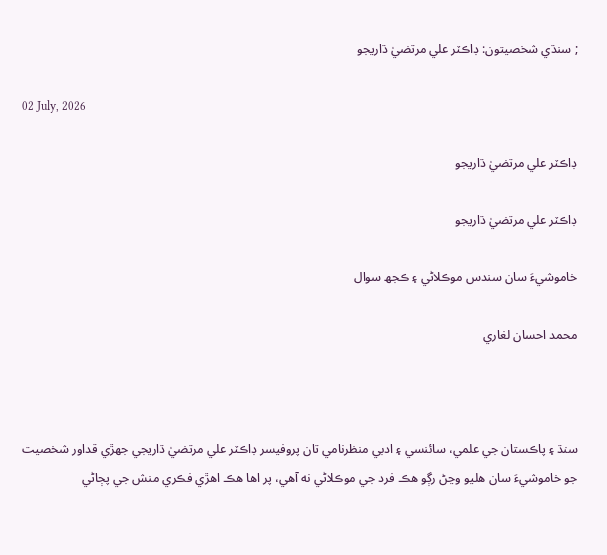; سنڌي شخصيتون: ڊاڪٽر علي مرتضيٰ ڌاريجو

02 July, 2026

ڊاڪٽر علي مرتضيٰ ڌاريجو

ڊاڪٽر علي مرتضيٰ ڌاريجو

خاموشيءَ سان سندس موڪلاڻي ۽ ڪجھ سوال

محمد احسان لغاري



سنڌ ۽ پاڪستان جي علمي، سائنسي ۽ ادبي منظرنامي تان پروفيسر ڊاڪٽر علي مرتضيٰ ڌاريجي جهڙي قداور شخصيت جو خاموشيءَ سان هليو وڃڻ رڳو هڪ فرد جي موڪلاڻي نه آھي، پر اها هڪ اهڙي فڪري منش جي پڄاڻي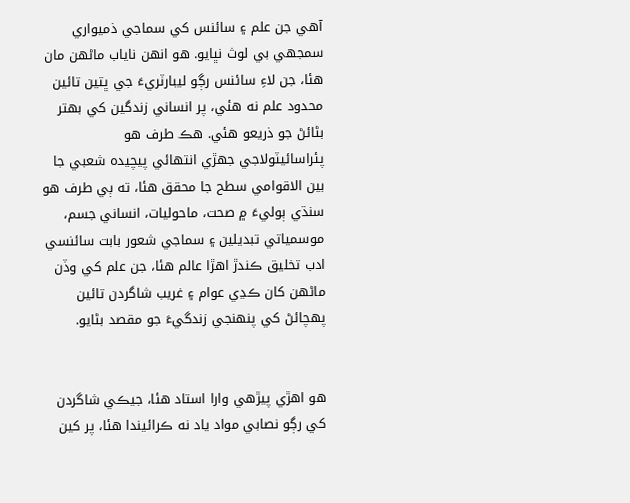آھي جن علم ۽ سائنس کي سماجي ذميواري سمجھي بي لوث نڀايو. هو انهن ناياب ماڻهن مان هئا، جن لاءِ سائنس رڳو ليبارٽريءَ جي ڀتين تائين محدود علم نه هئي، پر انساني زندگين کي بهتر بڻائڻ جو ذريعو هئي. هڪ طرف هو پئراسائيٽولاجي جهڙي انتهائي پيچيده شعبي جا بين الاقوامي سطح جا محقق هئا، ته ٻي طرف هو سنڌي ٻوليءَ ۾ صحت، ماحوليات، انساني جسم، موسمياتي تبديلين ۽ سماجي شعور بابت سائنسي ادب تخليق ڪندڙ اهڙا عالم هئا، جن علم کي وڏن ماڻھن کان ڪڍي عوام ۽ غريب شاگردن تائين پهچائڻ کي پنهنجي زندگيءَ جو مقصد بڻايو.


هو اهڙي پيڙھي وارا استاد هئا، جيڪي شاگردن کي رڳو نصابي مواد ياد نه ڪرائيندا هئا، پر کين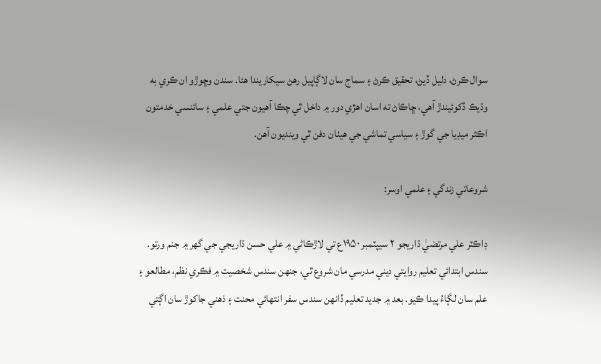سوال ڪرڻ، دليل ڏيڻ، تحقيق ڪرڻ ۽ سماج سان لاڳاپيل رهڻ سيکاريندا هئا. سندن وڇوڙو ان ڪري به وڌيڪ ڏکوئيندڙ آهي، ڇاڪاڻ ته اسان اهڙي دور ۾ داخل ٿي چڪا آهيون جتي علمي ۽ سائنسي خدمتون اڪثر ميڊيا جي گوڙ ۽ سياسي تماشي جي هيٺان دفن ٿي وينديون آهن.

شروعاتي زندگي ۽ علمي اوسر:

ڊاڪٽر علي مرتضيٰ ڌاريجو ۲ سيپٽمبر ۱۹۵۰ع تي لاڙڪاڻي ۾ علي حسن ڌاريجي جي گهر ۾ جنم ورتو. سندس ابتدائي تعليم روايتي ديني مدرسي مان شروع ٿي، جنهن سندس شخصيت ۾ فڪري نظم، مطالعو ۽ علم سان لڳاءُ پيدا ڪيو. بعد ۾ جديد تعليم ڏانهن سندس سفر انتهائي محنت ۽ ذهني جاکوڙ سان اڳتي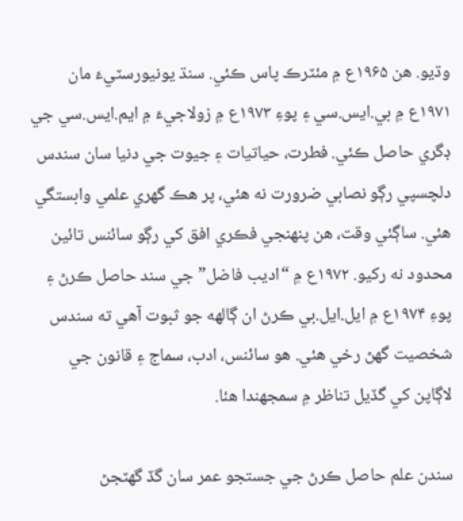وڌيو. هن ۱۹۶۵ع ۾ مئٽرڪ پاس ڪئي. سنڌ يونيورسٽيءَ مان ۱۹۷۱ع ۾ بي.ايس.سي ۽ پوءِ ۱۹۷۳ع ۾ زولاجيءَ ۾ ايم.ايس.سي جي ڊگري حاصل ڪئي. فطرت، حياتيات ۽ جيوت جي دنيا سان سندس دلچسپي رڳو نصابي ضرورت نه هئي، پر هڪ گهري علمي وابستگي هئي. ساڳئي وقت، هن پنهنجي فڪري افق کي رڳو سائنس تائين محدود نه رکيو. ۱۹۷۲ع ۾ “اديب فاضل” جي سند حاصل ڪرڻ ۽ پوءِ ۱۹۷۴ع ۾ ايل.ايل.بي ڪرڻ ان ڳالهه جو ثبوت آهي ته سندس شخصيت گهڻ رخي هئي. هو سائنس، ادب، سماج ۽ قانون جي لاڳاپن کي گڏيل تناظر ۾ سمجهندا هئا.

سندن علم حاصل ڪرڻ جي جستجو عمر سان گڏ گهٽجڻ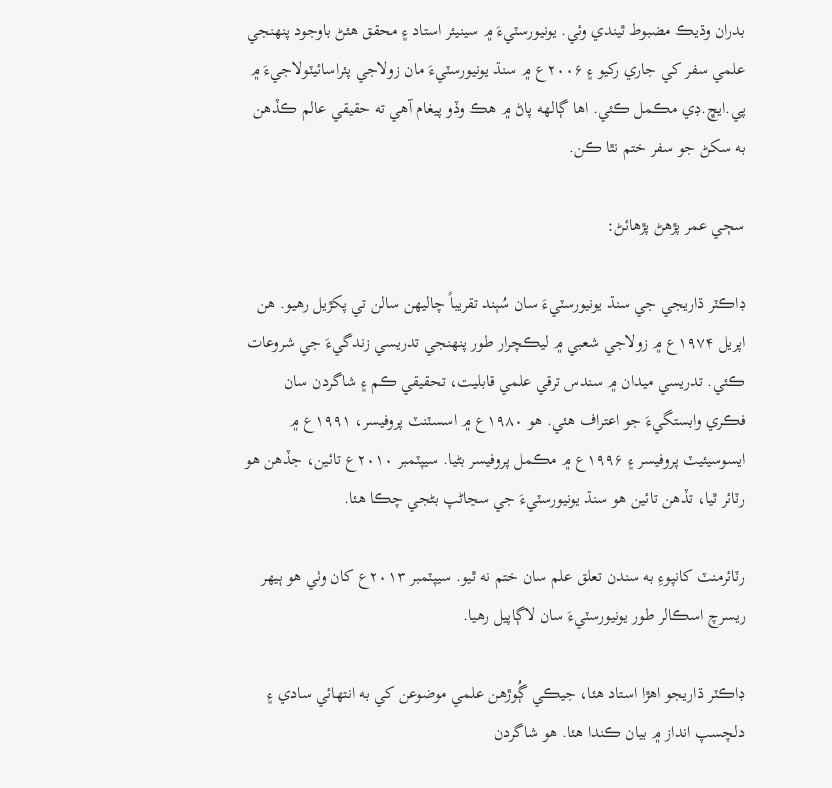بدران وڌيڪ مضبوط ٿيندي وئي. يونيورسٽيءَ ۾ سينيئر استاد ۽ محقق هئڻ باوجود پنهنجي علمي سفر کي جاري رکيو ۽ ۲۰۰۶ع ۾ سنڌ يونيورسٽيءَ مان زولاجي پئراسائيٽولاجيءَ ۾ پي.ايڇ.ڊي مڪمل ڪئي. اها ڳالهه پاڻ ۾ هڪ وڏو پيغام آهي ته حقيقي عالم ڪڏهن به سکڻ جو سفر ختم نٿا ڪن.

سڄي عمر پڙھڻ پڙھائڻ:

ڊاڪٽر ڌاريجي جي سنڌ يونيورسٽيءَ سان سُٻند تقريباً چاليهن سالن تي پکڙيل رهيو. هن اپريل ۱۹۷۴ع ۾ زولاجي شعبي ۾ ليڪچرار طور پنهنجي تدريسي زندگيءَ جي شروعات ڪئي. تدريسي ميدان ۾ سندس ترقي علمي قابليت، تحقيقي ڪم ۽ شاگردن سان فڪري وابستگيءَ جو اعتراف هئي. هو ۱۹۸۰ع ۾ اسسٽنٽ پروفيسر، ۱۹۹۱ع ۾ ايسوسيئيٽ پروفيسر ۽ ۱۹۹۶ع ۾ مڪمل پروفيسر بڻيا. سيپٽمبر ۲۰۱۰ع تائين، جڏهن هو رٽائر ٿيا، تڏهن تائين هو سنڌ يونيورسٽيءَ جي سڃاڻپ بڻجي چڪا هئا.

رٽائرمنٽ کانپوءِ به سندن تعلق علم سان ختم نه ٿيو. سيپٽمبر ۲۰۱۳ع کان وٺي هو ٻيهر ريسرچ اسڪالر طور يونيورسٽيءَ سان لاڳاپيل رهيا.

ڊاڪٽر ڌاريجو اهڙا استاد هئا، جيڪي ڳُوڙھن علمي موضوعن کي به انتهائي سادي ۽ دلچسپ انداز ۾ بيان ڪندا هئا. هو شاگردن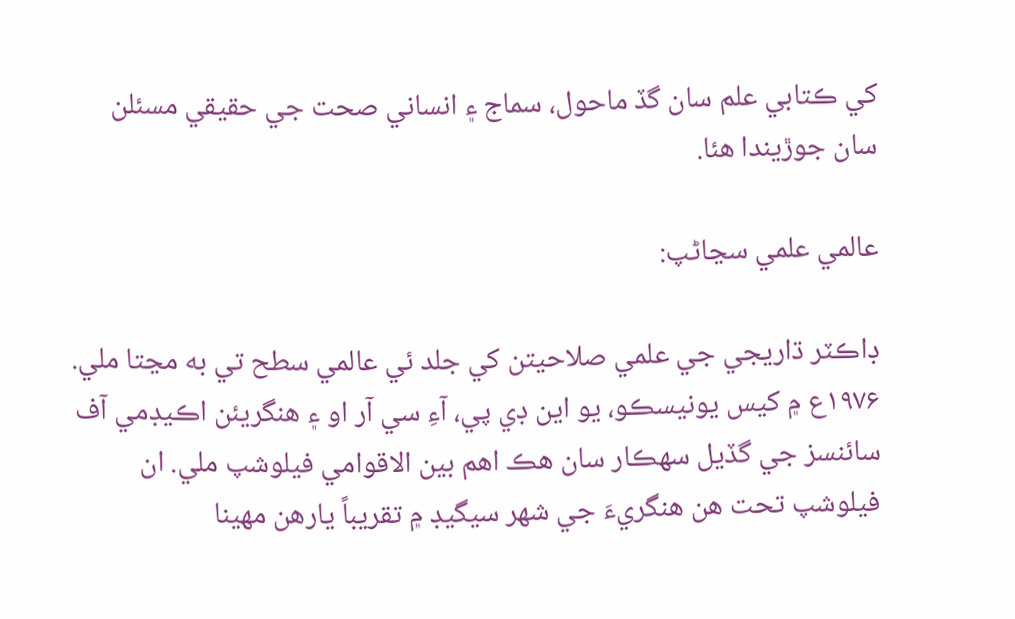کي ڪتابي علم سان گڏ ماحول، سماج ۽ انساني صحت جي حقيقي مسئلن سان جوڙيندا هئا.

عالمي علمي سڃاڻپ:

ڊاڪٽر ڌاريجي جي علمي صلاحيتن کي جلد ئي عالمي سطح تي به مڃتا ملي. ۱۹۷۶ع ۾ کيس يونيسڪو، يو اين ڊي پي، آءِ سي آر او ۽ هنگريئن اڪيڊمي آف سائنسز جي گڏيل سهڪار سان هڪ اهم بين الاقوامي فيلوشپ ملي. ان فيلوشپ تحت هن هنگريءَ جي شهر سيگيڊ ۾ تقريباً يارهن مهينا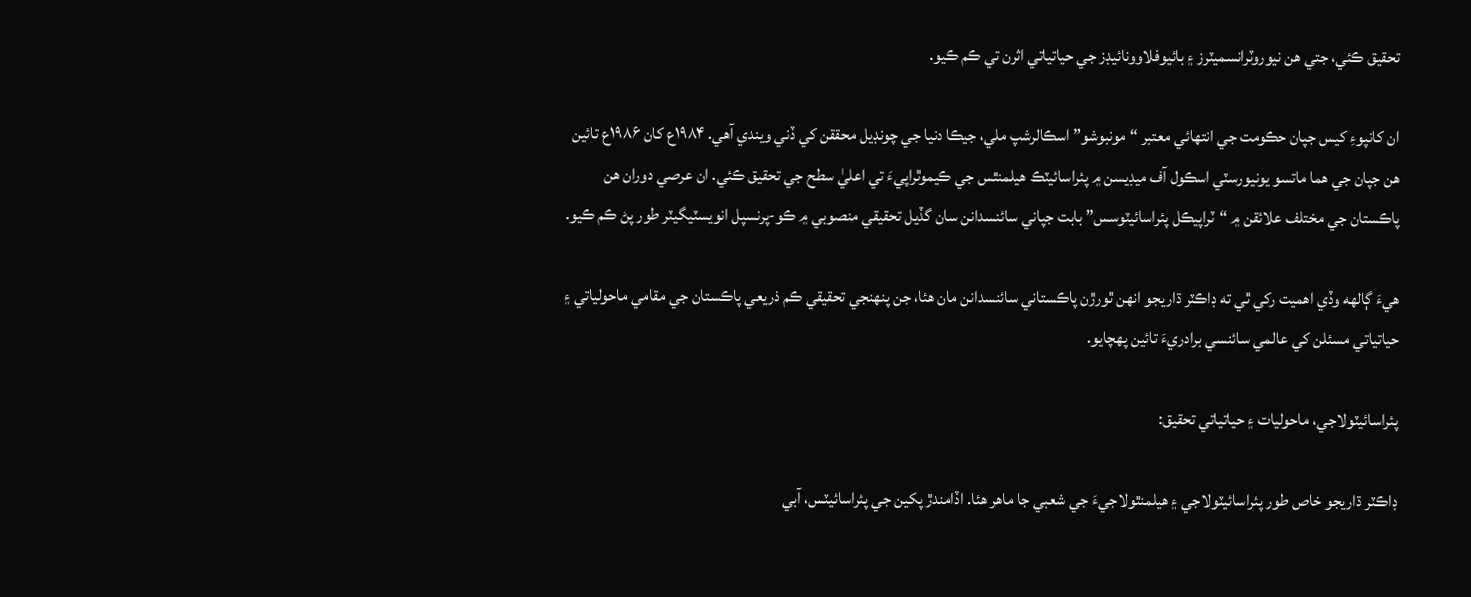تحقيق ڪئي، جتي هن نيوروٽرانسميٽرز ۽ بائيوفلاوونائيڊز جي حياتياتي اثرن تي ڪم ڪيو.

ان کانپوءِ کيس جپان حڪومت جي انتهائي معتبر “مونبوشو” اسڪالرشپ ملي، جيڪا دنيا جي چونڊيل محققن کي ڏني ويندي آهي. ۱۹۸۴ع کان ۱۹۸۶ع تائين هن جپان جي هما ماتسو يونيورسٽي اسڪول آف ميڊيسن ۾ پئراسائيٽڪ هيلمنٿس جي ڪيموٿراپيءَ تي اعليٰ سطح جي تحقيق ڪئي. ان عرصي دوران هن پاڪستان جي مختلف علائقن ۾ “ٽراپيڪل پئراسائيٽوسس” بابت جپاني سائنسدانن سان گڏيل تحقيقي منصوبي ۾ ڪو-پرنسپل انويسٽيگيٽر طور پڻ ڪم ڪيو.

هيءَ ڳالهه وڏي اهميت رکي ٿي ته ڊاڪٽر ڌاريجو انهن ٿورڙن پاڪستاني سائنسدانن مان هئا، جن پنهنجي تحقيقي ڪم ذريعي پاڪستان جي مقامي ماحولياتي ۽ حياتياتي مسئلن کي عالمي سائنسي برادريءَ تائين پهچايو.

پئراسائيٽولاجي، ماحوليات ۽ حياتياتي تحقيق:

ڊاڪٽر ڌاريجو خاص طور پئراسائيٽولاجي ۽ هيلمنٿولاجيءَ جي شعبي جا ماهر هئا. اڏامندڙ پکين جي پئراسائيٽس، آبي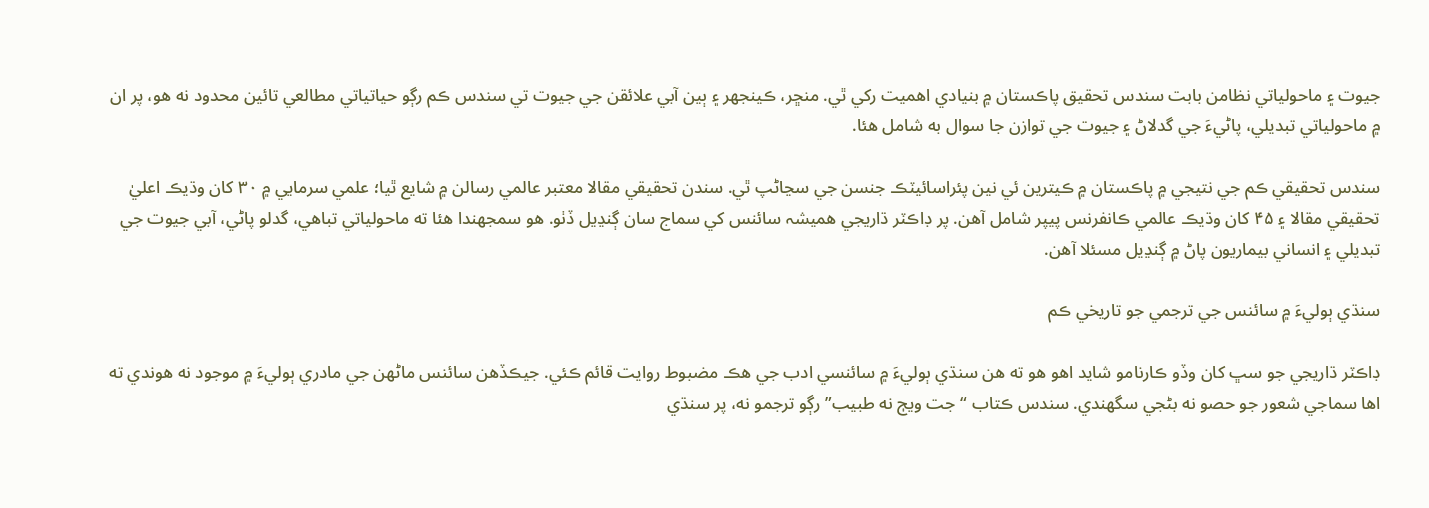جيوت ۽ ماحولياتي نظامن بابت سندس تحقيق پاڪستان ۾ بنيادي اهميت رکي ٿي. منڇر، ڪينجهر ۽ ٻين آبي علائقن جي جيوت تي سندس ڪم رڳو حياتياتي مطالعي تائين محدود نه هو، پر ان ۾ ماحولياتي تبديلي، پاڻيءَ جي گدلاڻ ۽ جيوت جي توازن جا سوال به شامل هئا.

سندس تحقيقي ڪم جي نتيجي ۾ پاڪستان ۾ ڪيترين ئي نين پئراسائيٽڪ جنسن جي سڃاڻپ ٿي. سندن تحقيقي مقالا معتبر عالمي رسالن ۾ شايع ٿيا؛ علمي سرمايي ۾ ۳۰ کان وڌيڪ اعليٰ تحقيقي مقالا ۽ ۴۵ کان وڌيڪ عالمي ڪانفرنس پيپر شامل آهن. پر ڊاڪٽر ڌاريجي ھميشہ سائنس کي سماج سان ڳنڍيل ڏٺو. هو سمجهندا هئا ته ماحولياتي تباهي، گدلو پاڻي، آبي جيوت جي تبديلي ۽ انساني بيماريون پاڻ ۾ ڳنڍيل مسئلا آهن.

سنڌي ٻوليءَ ۾ سائنس جي ترجمي جو تاريخي ڪم

ڊاڪٽر ڌاريجي جو سڀ کان وڏو ڪارنامو شايد اهو هو ته هن سنڌي ٻوليءَ ۾ سائنسي ادب جي هڪ مضبوط روايت قائم ڪئي. جيڪڏهن سائنس ماڻهن جي مادري ٻوليءَ ۾ موجود نه هوندي ته اها سماجي شعور جو حصو نه بڻجي سگهندي. سندس ڪتاب “جت ويڄ نه طبيب” رڳو ترجمو نه، پر سنڌي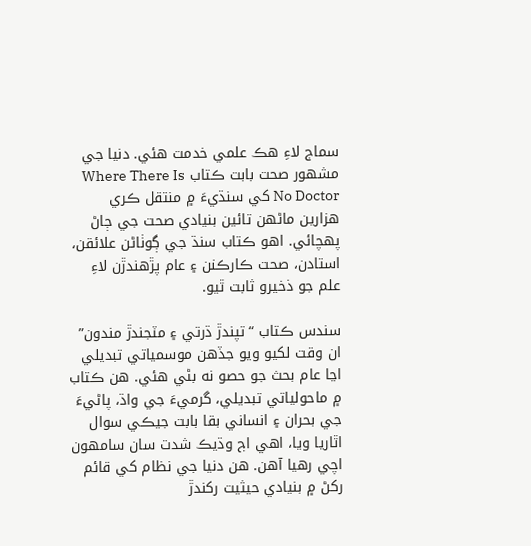سماج لاءِ هڪ علمي خدمت هئي. دنيا جي مشهور صحت بابت ڪتاب Where There Is No Doctor کي سنڌيءَ ۾ منتقل ڪري هزارين ماڻهن تائين بنيادي صحت جي ڄاڻ پهچائي. اهو ڪتاب سنڌ جي ڳوٺاڻن علائقن، استادن، صحت ڪارڪنن ۽ عام پڙهندڙن لاءِ علم جو ذخيرو ثابت ٿيو.

سندس ڪتاب “تپندڙ ڌرتي ۽ مٽجندڙ مندون” ان وقت لکيو ويو جڏهن موسمياتي تبديلي اڃا عام بحث جو حصو نه بڻي هئي. هن ڪتاب ۾ ماحولياتي تبديلي، گرميءَ جي واڌ، پاڻيءَ جي بحران ۽ انساني بقا بابت جيڪي سوال اٿاريا ويا، اهي اڄ وڌيڪ شدت سان سامهون اچي رهيا آهن. ھن دنيا جي نظام کي قائم رکڻ ۾ بنيادي حيثيت رکندڙ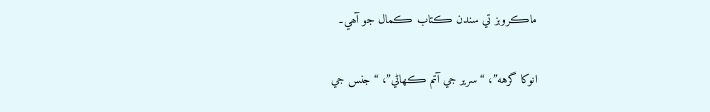ماڪروبز تي سندن ڪتاب ڪمال جو آھي۔

انوکا گرهه”، “سرير جي آتم ڪهاڻي”، “جنس جي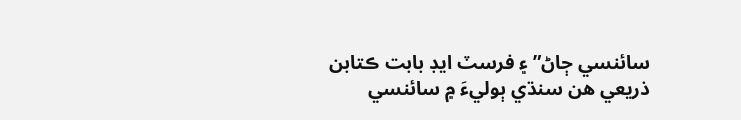سائنسي ڄاڻ” ۽ فرسٽ ايڊ بابت ڪتابن ذريعي هن سنڌي ٻوليءَ ۾ سائنسي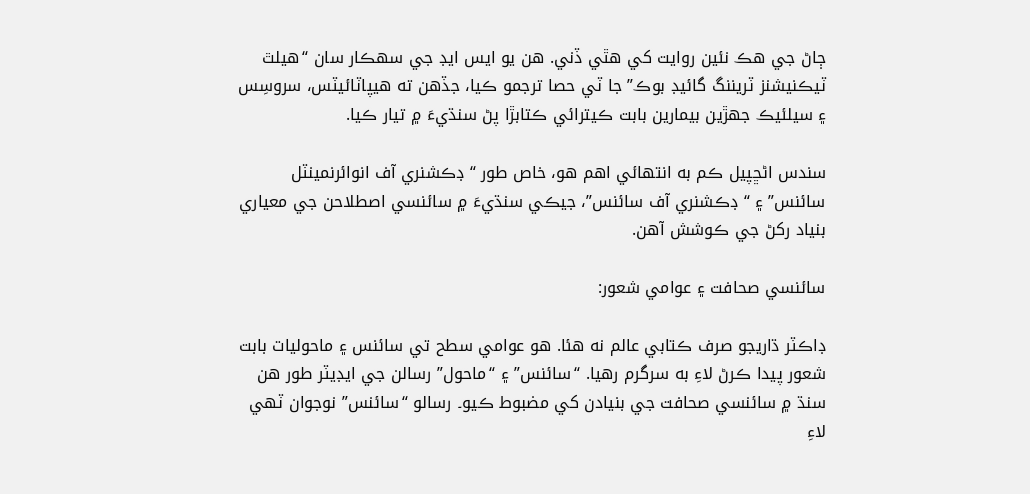ڄاڻ جي هڪ نئين روايت کي هٿي ڏني. هن يو ايس ايڊ جي سهڪار سان “هيلٿ ٽيڪنيشنز ٽريننگ گائيڊ بوڪ” جا ٽي حصا ترجمو ڪيا، جڏهن ته هيپاٽائيٽس، سروسِس ۽ سيلئيڪ جهڙين بيمارين بابت ڪيترائي ڪتابڙا پڻ سنڌيءَ ۾ تيار ڪيا.

سندس اڻڇپيل ڪم به انتهائي اهم هو، خاص طور “ڊڪشنري آف انوائرنمينٽل سائنس” ۽ “ڊڪشنري آف سائنس”، جيڪي سنڌيءَ ۾ سائنسي اصطلاحن جي معياري بنياد رکڻ جي ڪوشش آھن.

سائنسي صحافت ۽ عوامي شعور:

ڊاڪٽر ڌاريجو صرف ڪتابي عالم نه هئا. هو عوامي سطح تي سائنس ۽ ماحوليات بابت شعور پيدا ڪرڻ لاءِ به سرگرم رهيا. “سائنس” ۽ “ماحول” رسالن جي ايڊيٽر طور هن سنڌ ۾ سائنسي صحافت جي بنيادن کي مضبوط ڪيو۔ رسالو “سائنس” نوجوان ٽھي لاءِ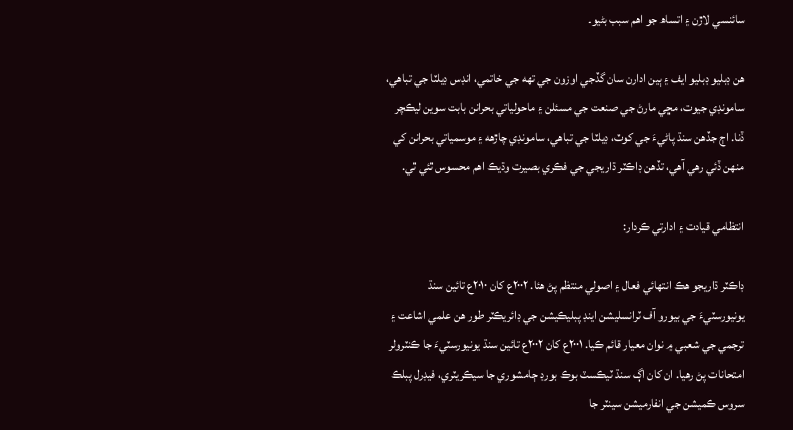سائنسي لاڙن ۽ اتساھ جو اھم سبب بڻيو۔

هن ڊبليو ڊبليو ايف ۽ ٻين ادارن سان گڏجي اوزون جي تهه جي خاتمي، انڊس ڊيلٽا جي تباهي، سامونڊي جيوت، مڇي مارڻ جي صنعت جي مسئلن ۽ ماحولياتي بحرانن بابت سوين ليڪچر ڏنا. اڄ جڏهن سنڌ پاڻيءَ جي کوٽ، ڊيلٽا جي تباهي، سامونڊي چاڙهه ۽ موسمياتي بحرانن کي منهن ڏئي رهي آهي، تڏهن ڊاڪٽر ڌاريجي جي فڪري بصيرت وڌيڪ اهم محسوس ٿئي ٿي.

انتظامي قيادت ۽ ادارتي ڪردار:

ڊاڪٽر ڌاريجو هڪ انتهائي فعال ۽ اصولي منتظم پڻ هئا. ۲۰۰۲ع کان ۲۰۱۰ع تائين سنڌ يونيورسٽيءَ جي بيورو آف ٽرانسليشن اينڊ پبليڪيشن جي ڊائريڪٽر طور هن علمي اشاعت ۽ ترجمي جي شعبي ۾ نوان معيار قائم ڪيا. ۲۰۰۱ع کان ۲۰۰۲ع تائين سنڌ يونيورسٽيءَ جا ڪنٽرولر امتحانات پڻ رهيا. ان کان اڳ سنڌ ٽيڪسٽ بوڪ بورڊ ڄامشوري جا سيڪريٽري، فيڊرل پبلڪ سروس ڪميشن جي انفارميشن سينٽر جا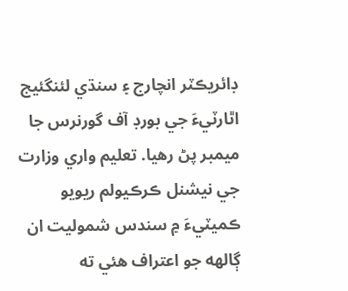ڊائريڪٽر انچارج ۽ سنڌي لئنگئيج اٿارٽيءَ جي بورڊ آف گورنرس جا ميمبر پڻ رهيا. تعليم واري وزارت جي نيشنل ڪرڪيولم ريويو ڪميٽيءَ ۾ سندس شموليت ان ڳالهه جو اعتراف هئي ته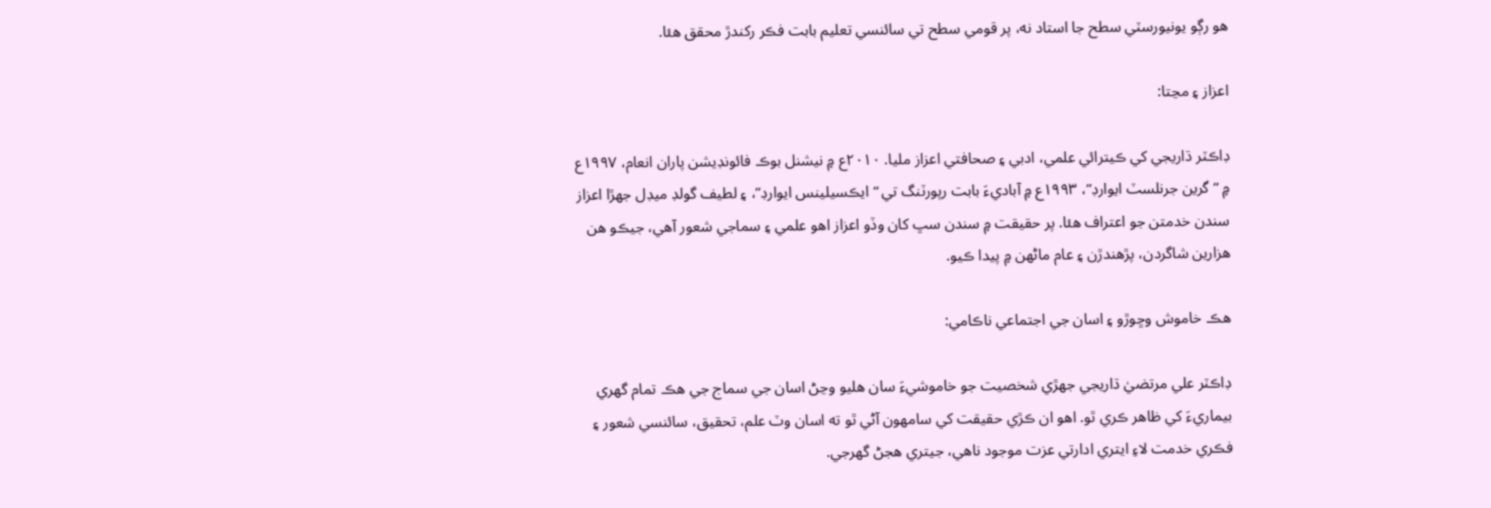هو رڳو يونيورسٽي سطح جا استاد نه، پر قومي سطح تي سائنسي تعليم بابت فڪر رکندڙ محقق هئا.

اعزاز ۽ مڃتا:

ڊاڪٽر ڌاريجي کي ڪيترائي علمي، ادبي ۽ صحافتي اعزاز مليا. ۲۰۱۰ع ۾ نيشنل بوڪ فائونڊيشن پاران انعام، ۱۹۹۷ع ۾ “گرين جرنلسٽ ايوارڊ”، ۱۹۹۳ع ۾ آباديءَ بابت رپورٽنگ تي “ايڪسيلينس ايوارڊ”، ۽ لطيف گولڊ ميڊل جهڙا اعزاز سندن خدمتن جو اعتراف هئا. پر حقيقت ۾ سندن سڀ کان وڏو اعزاز اهو علمي ۽ سماجي شعور آهي، جيڪو هن هزارين شاگردن، پڙهندڙن ۽ عام ماڻهن ۾ پيدا ڪيو.

هڪ خاموش وڇوڙو ۽ اسان جي اجتماعي ناڪامي:

ڊاڪٽر علي مرتضيٰ ڌاريجي جهڙي شخصيت جو خاموشيءَ سان هليو وڃڻ اسان جي سماج جي هڪ تمام گهري بيماريءَ کي ظاهر ڪري ٿو. اهو ان ڪڙي حقيقت کي سامهون آڻي ٿو ته اسان وٽ علم، تحقيق، سائنسي شعور ۽ فڪري خدمت لاءِ ايتري ادارتي عزت موجود ناهي، جيتري هجڻ گهرجي.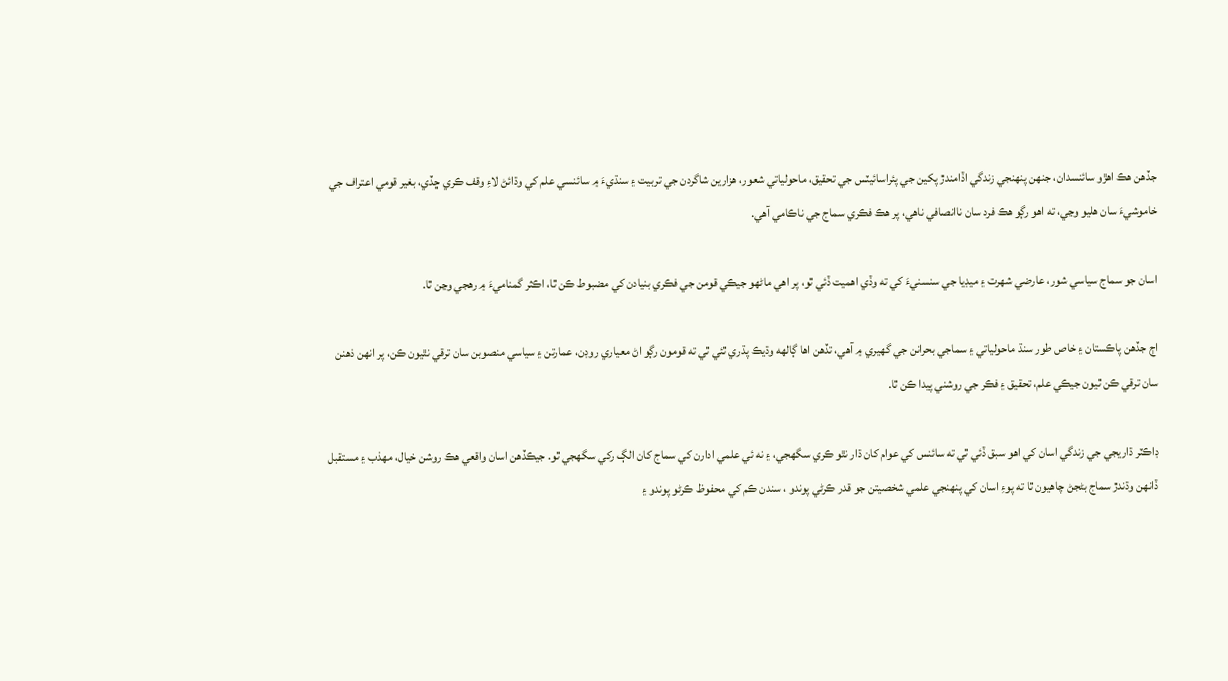جڏهن هڪ اهڙو سائنسدان، جنهن پنهنجي زندگي اڏامندڙ پکين جي پئراسائيٽس جي تحقيق، ماحولياتي شعور، هزارين شاگردن جي تربيت ۽ سنڌيءَ ۾ سائنسي علم کي وڌائڻ لاءِ وقف ڪري ڇڏي، بغير قومي اعتراف جي خاموشيءَ سان هليو وڃي، ته اهو رڳو هڪ فرد سان ناانصافي ناهي، پر هڪ فڪري سماج جي ناڪامي آهي.

اسان جو سماج سياسي شور، عارضي شهرت ۽ ميڊيا جي سنسنيءَ کي ته وڏي اهميت ڏئي ٿو، پر اهي ماڻهو جيڪي قومن جي فڪري بنيادن کي مضبوط ڪن ٿا، اڪثر گمناميءَ ۾ رهجي وڃن ٿا.

اڄ جڏهن پاڪستان ۽ خاص طور سنڌ ماحولياتي ۽ سماجي بحرانن جي گهيري ۾ آهي، تڏهن اها ڳالهه وڌيڪ پڌري ٿئي ٿي ته قومون رڳو اڻ معياري روڊن، عمارتن ۽ سياسي منصوبن سان ترقي نٿيون ڪن، پر انهن ذهنن سان ترقي ڪن ٿيون جيڪي علم، تحقيق ۽ فڪر جي روشني پيدا ڪن ٿا.

ڊاڪٽر ڌاريجي جي زندگي اسان کي اهو سبق ڏئي ٿي ته سائنس کي عوام کان ڌار نٿو ڪري سگهجي، ۽ نه ئي علمي ادارن کي سماج کان الڳ رکي سگهجي ٿو. جيڪڏهن اسان واقعي هڪ روشن خيال، مهذب ۽ مستقبل ڏانهن وڌندڙ سماج بڻجڻ چاهيون ٿا ته پوءِ اسان کي پنهنجي علمي شخصيتن جو قدر ڪرڻي پوندو ، سندن ڪم کي محفوظ ڪرڻو پوندو ۽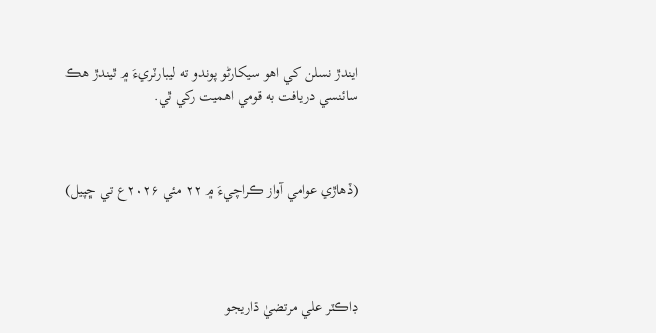ايندڙ نسلن کي اهو سيکارڻو پوندو ته ليبارٽريءَ ۾ ٿيندڙ هڪ سائنسي دريافت به قومي اهميت رکي ٿي.



(ڏھاڙي عوامي آواز ڪراچيءَ ۾ ۲۲ مئي ۲۰۲۶ع تي ڇپيل)




ڊاڪٽر علي مرتضيٰ ڌاريجو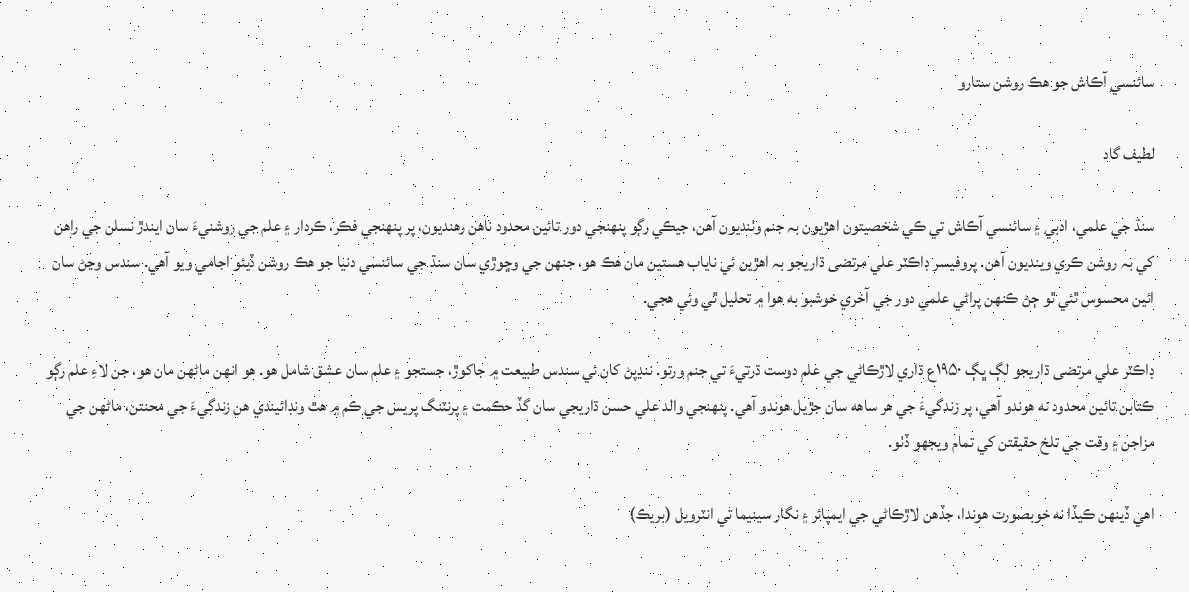سائنسي آڪاش جو هڪ روشن ستارو

لطيف گاد

سنڌ جي علمي، ادبي ۽ سائنسي آڪاش تي ڪي شخصيتون اهڙيون بہ جنم وٺنديون آهن، جيڪي رڳو پنهنجي دور تائين محدود ناهن رهنديون، پر پنهنجي فڪر، ڪردار ۽ علم جي روشنيءَ سان ايندڙ نسلن جي راهن کي بہ روشن ڪري وينديون آهن. پروفيسر ڊاڪٽر علي مرتضى ڌاريجو بہ اهڙين ئي ناياب هستين مان هڪ هو، جنهن جي وڇوڙي سان سنڌ جي سائنسي دنيا جو هڪ روشن ڏيئو اجامي ويو آهي. سندس وڃڻ سان ائين محسوس ٿئي ٿو ڄڻ ڪنهن پراڻي علمي دور جي آخري خوشبو به هوا ۾ تحليل ٿي وئي هجي.

ڊاڪٽر علي مرتضى ڌاريجو لڳ ڀڳ ۱۹۵۰ع ڌاري لاڙڪاڻي جي علم دوست ڌرتيءَ تي جنم ورتو. ننڍپڻ کان ئي سندس طبيعت ۾ جاکوڙ، جستجو ۽ علم سان عشق شامل هو. هو انهن ماڻهن مان هو، جن لاءِ علم رڳو ڪتابن تائين محدود نه هوندو آهي، پر زندگيءَ جي هر ساهه سان جڙيل هوندو آهي. پنهنجي والد علي حسن ڌاريجي سان گڏ حڪمت ۽ پرنٽنگ پريس جي ڪم ۾ هٿ ونڊائيندي هن زندگيءَ جي محنتن، ماڻهن جي مزاجن ۽ وقت جي تلخ حقيقتن کي تمام ويجهو ڏٺو.

اهي ڏينهن ڪيڏا نه خوبصورت هوندا، جڏهن لاڙڪاڻي جي ايمپائر ۽ نگار سينيما تي انٽرويل (بريڪ)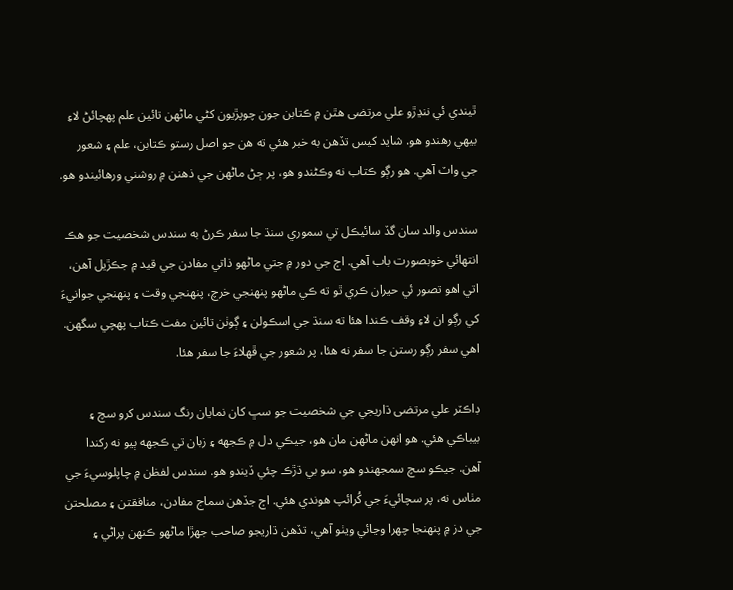ٿيندي ئي ننڍڙو علي مرتضى هٿن ۾ ڪتابن جون چوپڙيون کڻي ماڻهن تائين علم پهچائڻ لاءِ بيهي رهندو هو. شايد کيس تڏهن به خبر هئي ته هن جو اصل رستو ڪتابن، علم ۽ شعور جي واٽ آهي. هو رڳو ڪتاب نه وڪڻندو هو، پر ڄڻ ماڻهن جي ذهنن ۾ روشني ورهائيندو هو.

سندس والد سان گڏ سائيڪل تي سموري سنڌ جا سفر ڪرڻ به سندس شخصيت جو هڪ انتهائي خوبصورت باب آهي. اڄ جي دور ۾ جتي ماڻهو ذاتي مفادن جي قيد ۾ جڪڙيل آهن، اتي اهو تصور ئي حيران ڪري ٿو ته ڪي ماڻهو پنهنجي خرچ، پنهنجي وقت ۽ پنهنجي جوانيءَ کي رڳو ان لاءِ وقف ڪندا هئا ته سنڌ جي اسڪولن ۽ ڳوٺن تائين مفت ڪتاب پهچي سگهن. اهي سفر رڳو رستن جا سفر نه هئا، پر شعور جي ڦهلاءَ جا سفر هئا.

ڊاڪٽر علي مرتضى ڌاريجي جي شخصيت جو سڀ کان نمايان رنگ سندس کرو سچ ۽ بيباڪي هئي. هو انهن ماڻهن مان هو، جيڪي دل ۾ ڪجهه ۽ زبان تي ڪجهه ٻيو نه رکندا آهن. جيڪو سچ سمجهندو هو، سو بي ڌڙڪ چئي ڏيندو هو. سندس لفظن ۾ چاپلوسيءَ جي مٺاس نه، پر سچائيءَ جي کُرائپ هوندي هئي. اڄ جڏهن سماج مفادن، منافقتن ۽ مصلحتن جي دز ۾ پنهنجا چهرا وڃائي ويٺو آهي، تڏهن ڌاريجو صاحب جهڙا ماڻهو ڪنهن پراڻي ۽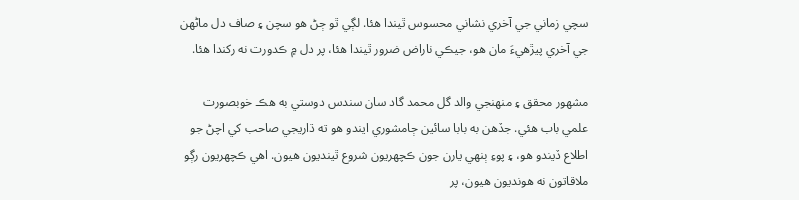سچي زماني جي آخري نشاني محسوس ٿيندا هئا. لڳي ٿو ڄڻ هو سچن ۽ صاف دل ماڻهن جي آخري پيڙهيءَ مان هو، جيڪي ناراض ضرور ٿيندا هئا، پر دل ۾ ڪدورت نه رکندا هئا.

مشهور محقق ۽ منهنجي والد گل محمد گاد سان سندس دوستي به هڪ خوبصورت علمي باب هئي. جڏهن به بابا سائين ڄامشوري ايندو هو ته ڌاريجي صاحب کي اچڻ جو اطلاع ڏيندو هو، ۽ پوءِ ٻنهي يارن جون ڪچهريون شروع ٿينديون هيون. اهي ڪچهريون رڳو ملاقاتون نه هونديون هيون، پر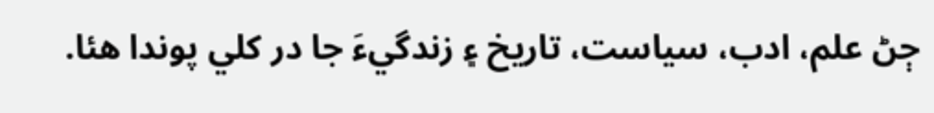ڄڻ علم، ادب، سياست، تاريخ ۽ زندگيءَ جا در کلي پوندا هئا.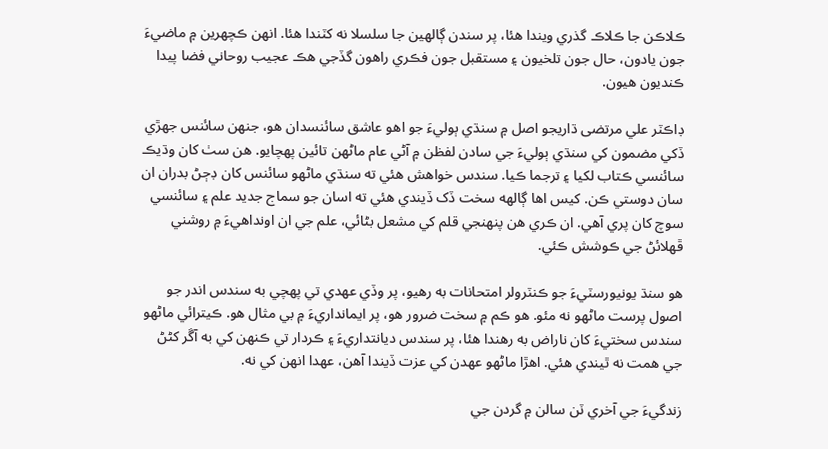ڪلاڪن جا ڪلاڪ گذري ويندا هئا، پر سندن ڳالهين جا سلسلا نه کٽندا هئا. انهن ڪچهرين ۾ ماضيءَ جون يادون، حال جون تلخيون ۽ مستقبل جون فڪري راهون گڏجي هڪ عجيب روحاني فضا پيدا ڪنديون هيون.

ڊاڪٽر علي مرتضى ڌاريجو اصل ۾ سنڌي ٻوليءَ جو اهو عاشق سائنسدان هو، جنهن سائنس جهڙي ڏکي مضمون کي سنڌي ٻوليءَ جي سادن لفظن ۾ آڻي عام ماڻهن تائين پهچايو. هن سٺ کان وڌيڪ سائنسي ڪتاب لکيا ۽ ترجما ڪيا. سندس خواهش هئي ته سنڌي ماڻهو سائنس کان ڊڄڻ بدران ان سان دوستي ڪن. کيس اها ڳالهه سخت ڏک ڏيندي هئي ته اسان جو سماج جديد علم ۽ سائنسي سوچ کان پري آهي. ان ڪري هن پنهنجي قلم کي مشعل بڻائي، علم جي ان اونداهيءَ ۾ روشني ڦهلائڻ جي ڪوشش ڪئي.

هو سنڌ يونيورسٽيءَ جو ڪنٽرولر امتحانات به رهيو، پر وڏي عهدي تي پهچي به سندس اندر جو اصول پرست ماڻهو نه مئو. هو ڪم ۾ سخت ضرور هو، پر ايمانداريءَ ۾ بي مثال هو. ڪيترائي ماڻهو سندس سختيءَ کان ناراض به رهندا هئا، پر سندس ديانتداريءَ ۽ ڪردار تي ڪنهن کي به آڱر کڻڻ جي همت نه ٿيندي هئي. اهڙا ماڻهو عهدن کي عزت ڏيندا آهن، عهدا انهن کي نه.

زندگيءَ جي آخري ٽن سالن ۾ گردن جي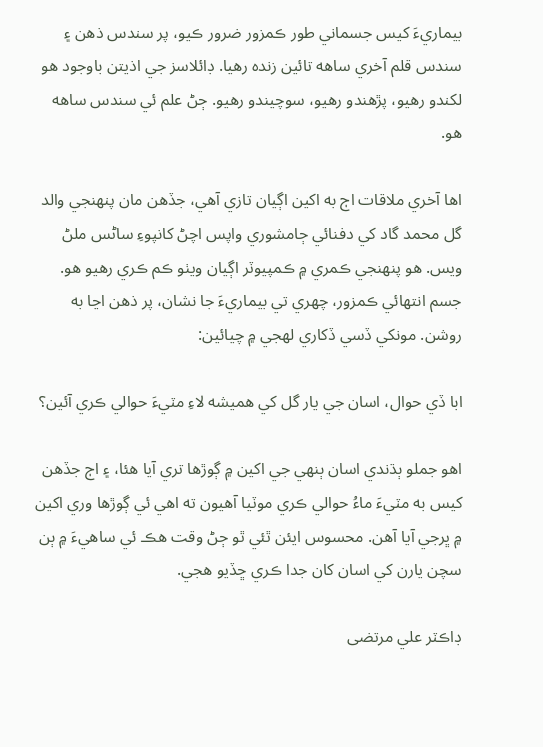بيماريءَ کيس جسماني طور ڪمزور ضرور ڪيو، پر سندس ذهن ۽ سندس قلم آخري ساهه تائين زنده رهيا. ڊائلاسز جي اذيتن باوجود هو لکندو رهيو، پڙهندو رهيو، سوچيندو رهيو. ڄڻ علم ئي سندس ساهه هو.

اها آخري ملاقات اڄ به اکين اڳيان تازي آهي، جڏهن مان پنهنجي والد گل محمد گاد کي دفنائي ڄامشوري واپس اچڻ کانپوءِ ساڻس ملڻ ويس. هو پنهنجي ڪمري ۾ ڪمپيوٽر اڳيان ويٺو ڪم ڪري رهيو هو. جسم انتهائي ڪمزور، چهري تي بيماريءَ جا نشان، پر ذهن اڃا به روشن. مونکي ڏسي ڏکاري لهجي ۾ چيائين:

ابا ڏي حوال، اسان جي يار گل کي هميشه لاءِ مٽيءَ حوالي ڪري آئين؟

اهو جملو ٻڌندي اسان ٻنهي جي اکين ۾ ڳوڙها تري آيا هئا، ۽ اڄ جڏهن کيس به مٽيءَ ماءُ حوالي ڪري موٽيا آهيون ته اهي ئي ڳوڙها وري اکين ۾ ڀرجي آيا آهن. محسوس ايئن ٿئي ٿو ڄڻ وقت هڪ ئي ساهيءَ ۾ ٻن سچن يارن کي اسان کان جدا ڪري ڇڏيو هجي.

ڊاڪٽر علي مرتضى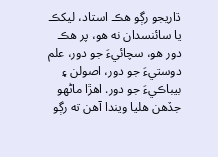ڌاريجو رڳو هڪ استاد، ليکڪ يا سائنسدان نه هو، پر هڪ دور هو، سچائيءَ جو دور، علم دوستيءَ جو دور، اصولن ۽ بيباڪيءَ جو دور. اهڙا ماڻهو جڏهن هليا ويندا آهن ته رڳو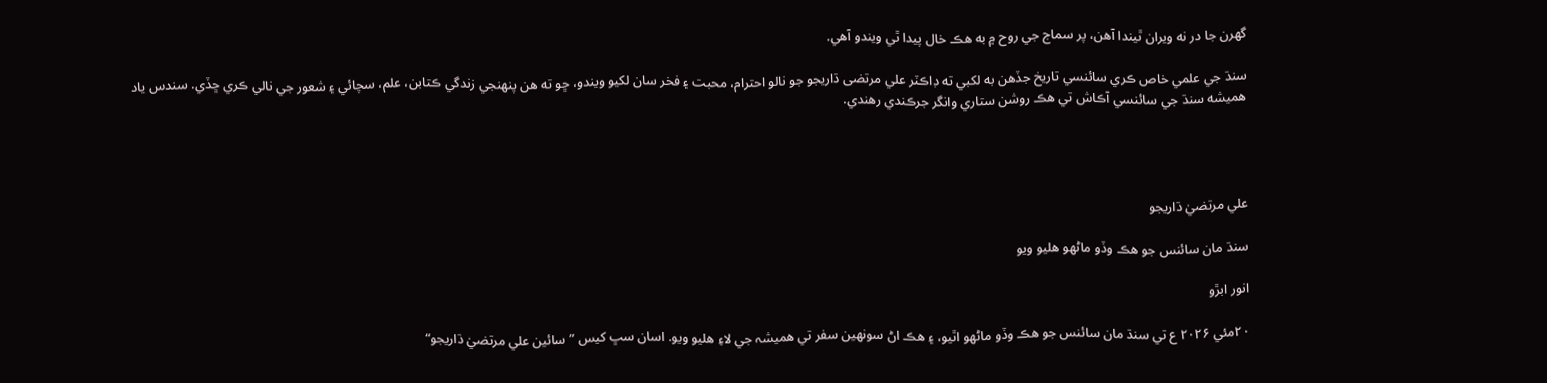گهرن جا در نه ويران ٿيندا آهن، پر سماج جي روح ۾ به هڪ خال پيدا ٿي ويندو آهي.

سنڌ جي علمي خاص ڪري سائنسي تاريخ جڏهن به لکبي ته ڊاڪٽر علي مرتضى ڌاريجو جو نالو احترام، محبت ۽ فخر سان لکيو ويندو، ڇو ته هن پنهنجي زندگي ڪتابن، علم، سچائي ۽ شعور جي نالي ڪري ڇڏي. سندس ياد هميشه سنڌ جي سائنسي آڪاش تي هڪ روشن ستاري وانگر جرڪندي رهندي.




علي مرتضيٰ ڌاريجو

سنڌ مان سائنس جو ھڪ وڏو ماڻھو ھليو ويو

انور ابڙو

۲۰مئي ۲۰۲۶ ع تي سنڌ مان سائنس جو ھڪ وڏو ماڻھو اٿيو، ۽ ھڪ اڻ سونھين سفر تي ھميشہ جي لاءِ ھليو ويو. اسان سڀ کيس ”سائين علي مرتضيٰ ڌاريجو“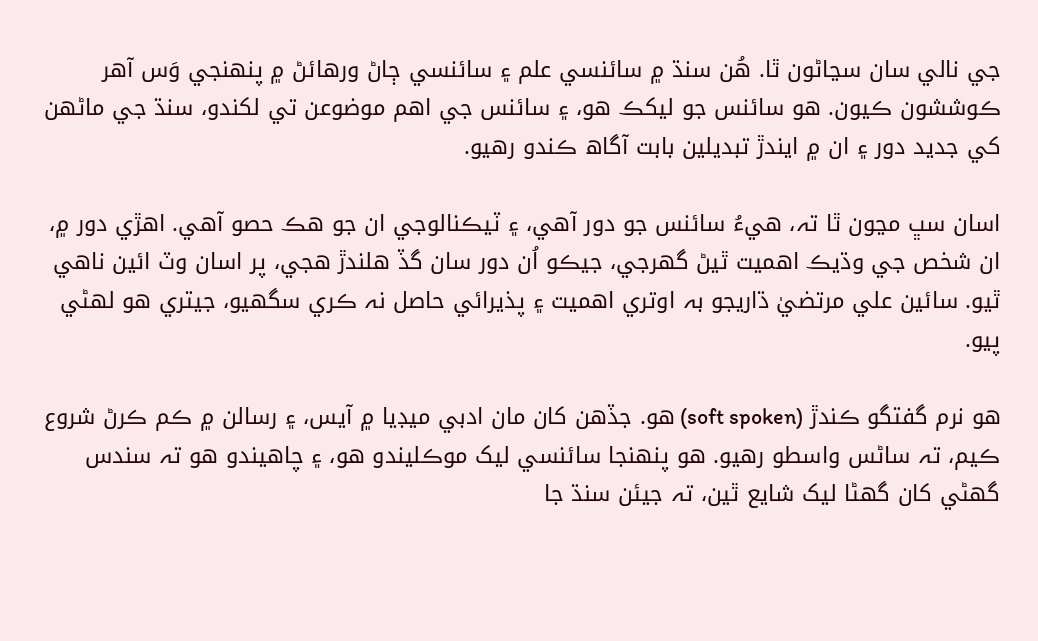جي نالي سان سڃاڻون ٿا. ھُن سنڌ ۾ سائنسي علم ۽ سائنسي ڄاڻ ورھائڻ ۾ پنھنجي وَس آھر ڪوششون ڪيون. ھو سائنس جو ليکڪ ھو، ۽ سائنس جي اھم موضوعن تي لکندو، سنڌ جي ماڻھن کي جديد دور ۽ ان ۾ ايندڙ تبديلين بابت آگاھ ڪندو رھيو.

اسان سڀ مڃون ٿا تہ، ھيءُ سائنس جو دور آھي، ۽ ٽيڪنالوجي ان جو ھڪ حصو آھي. اھڙي دور ۾، ان شخص جي وڌيڪ اھميت ٿيڻ گھرجي، جيڪو اُن دور سان گڏ ھلندڙ هجي، پر اسان وٽ ائين ناھي ٿيو. سائين علي مرتضيٰ ڌاريجو بہ اوتري اھميت ۽ پذيرائي حاصل نہ ڪري سگھيو، جيتري ھو لھڻي پيو.

ھو نرم گفتگو ڪندڙ (soft spoken) ھو. جڏھن کان مان ادبي ميڊيا ۾ آيس، ۽ رسالن ۾ ڪم ڪرڻ شروع ڪيم، تہ ساڻس واسطو رھيو. ھو پنھنجا سائنسي ليک موڪليندو ھو، ۽ چاھيندو ھو تہ سندس گھڻي کان گھڻا ليک شايع ٿين، تہ جيئن سنڌ جا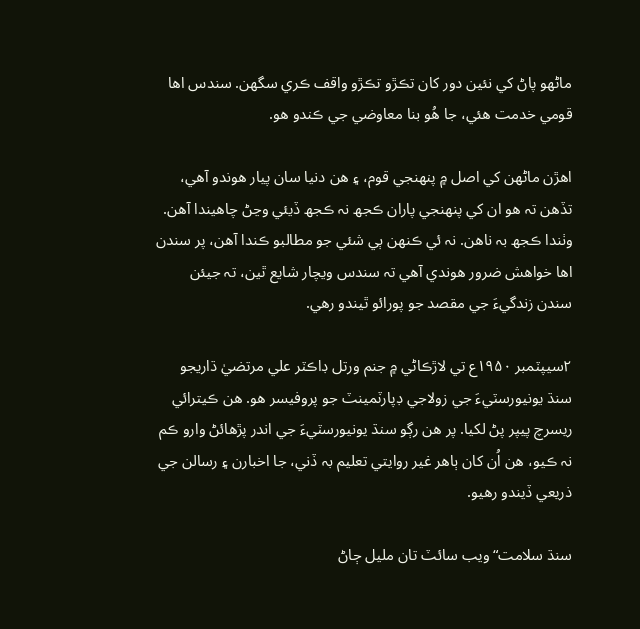ماڻھو پاڻ کي نئين دور کان تڪڙو تڪڙو واقف ڪري سگهن. سندس اھا قومي خدمت ھئي، جا ھُو بنا معاوضي جي ڪندو ھو.

اھڙن ماڻھن کي اصل ۾ پنھنجي قوم، ۽ ھن دنيا سان پيار ھوندو آھي، تڏھن تہ ھو ان کي پنھنجي پاران ڪجھ نہ ڪجھ ڏيئي وڃڻ چاھيندا آھن. وٺندا ڪجھ بہ ناھن. نہ ئي ڪنھن ٻي شئي جو مطالبو ڪندا آھن، پر سندن اھا خواھش ضرور ھوندي آھي تہ سندس ويچار شايع ٿين، تہ جيئن سندن زندگيءَ جي مقصد جو پورائو ٿيندو رھي.

۲سيپٽمبر ۱۹۵۰ع تي لاڙڪاڻي ۾ جنم ورتل ڊاڪٽر علي مرتضيٰ ڌاريجو سنڌ يونيورسٽيءَ جي زولاجي ڊپارٽمينٽ جو پروفيسر ھو. ھن ڪيترائي ريسرچ پيپر پڻ لکيا. پر ھن رڳو سنڌ يونيورسٽيءَ جي اندر پڙھائڻ وارو ڪم نہ ڪيو، ھن اُن کان ٻاھر غير روايتي تعليم بہ ڏني، جا اخبارن ۽ رسالن جي ذريعي ڏيندو رھيو.

سنڌ سلامت“ ويب سائٽ تان مليل ڄاڻ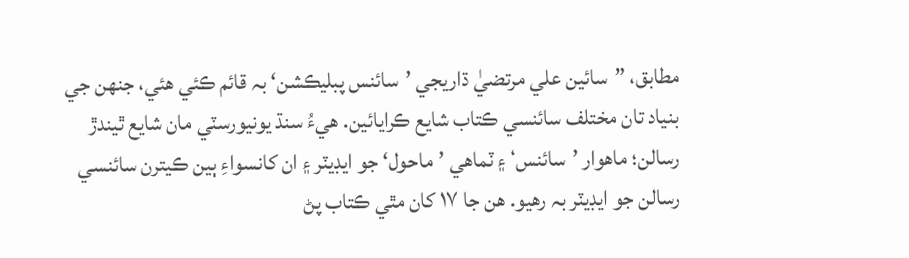مطابق، ”سائين علي مرتضيٰ ڌاريجي ’سائنس پبليڪشن‘ بہ قائم ڪئي هئي، جنھن جي بنياد تان مختلف سائنسي ڪتاب شايع ڪرايائين. ھيءُ سنڌ يونيورسٽي مان شايع ٿيندڙ رسالن؛ ماھوار ’سائنس‘ ۽ ٽماھي ’ماحول‘ جو ايڊيٽر ۽ ان کانسواءِ ٻين ڪيترن سائنسي رسالن جو ايڊيٽر بہ رهيو. ھن جا ۱۷ کان مٿي ڪتاب پڻ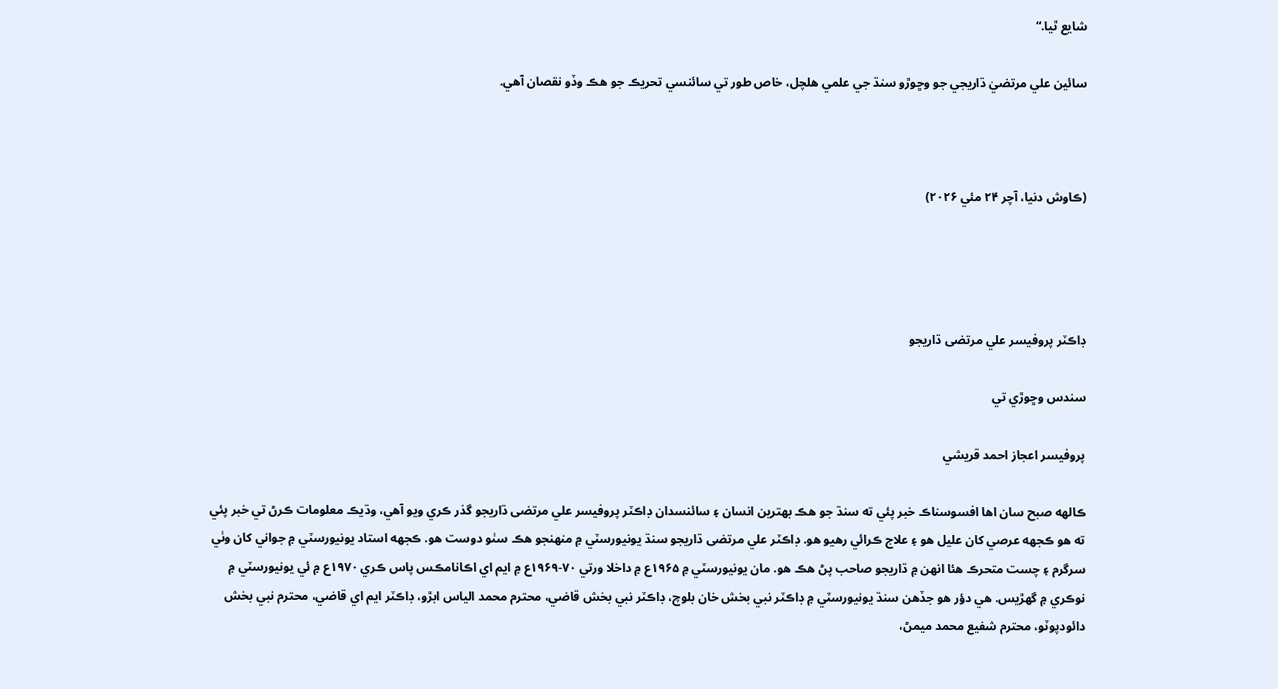شايع ٿيا.“

سائين علي مرتضيٰ ڌاريجي جو وڇوڙو سنڌ جي علمي هلچل، خاص طور تي سائنسي تحريڪ جو ھڪ وڏو نقصان آھي.



(ڪاوش دنيا، آچر ۲۴ مئي ۲۰۲۶)




ڊاڪٽر پروفيسر علي مرتضى ڌاريجو

سندس وڇوڙي تي

پروفيسر اعجاز احمد قريشي

ڪالهه صبح سان اها افسوسناڪ خبر پئي ته سنڌ جو هڪ بهترين انسان ۽ سائنسدان ڊاڪٽر پروفيسر علي مرتضى ڌاريجو گذر ڪري ويو آهي، وڌيڪ معلومات ڪرڻ تي خبر پئي ته هو ڪجهه عرصي کان عليل هو ۽ علاج ڪرائي رهيو هو. ڊاڪٽر علي مرتضى ڌاريجو سنڌ يونيورسٽي ۾ منهنجو هڪ سٺو دوست هو. ڪجهه استاد يونيورسٽي ۾ جواني کان وٺي سرگرم ۽ چست متحرڪ هئا انهن ۾ ڌاريجو صاحب پڻ هڪ هو. مان يونيورسٽي ۾ ۱۹۶۵ع ۾ داخلا ورتي ۷۰-۱۹۶۹ع ۾ ايم اي اڪانامڪس پاس ڪري ۱۹۷۰ع ۾ ئي يونيورسٽي ۾ نوڪري ۾ گهڙيس. هي دؤر هو جڏهن سنڌ يونيورسٽي ۾ ڊاڪٽر نبي بخش خان بلوچ، ڊاڪٽر نبي بخش قاضي، محترم محمد الياس ابڙو، ڊاڪٽر ايم اي قاضي، محترم نبي بخش دائودپوٽو، محترم شفيع محمد ميمڻ،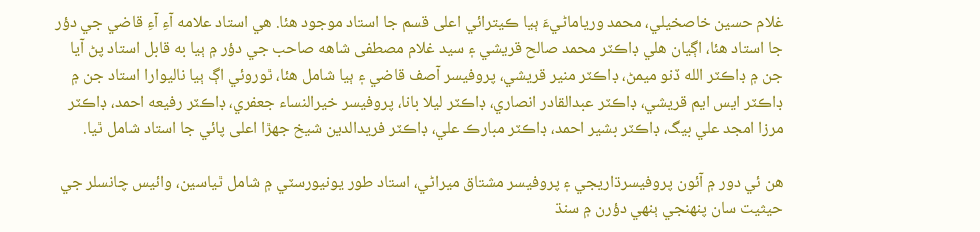غلام حسين خاصخيلي، محمد ورياماڻيءَ ٻيا ڪيترائي اعلى قسم جا استاد موجود هئا. هي استاد علامه آءِ آءِ قاضي جي دؤر جا استاد هئا، اڳيان هلي ڊاڪٽر محمد صالح قريشي ۽ سيد غلام مصطفى شاهه صاحب جي دؤر ۾ ٻيا به قابل استاد پڻ آيا جن ۾ ڊاڪٽر الله ڏنو ميمڻ، ڊاڪٽر منير قريشي، پروفيسر آصف قاضي ۽ ٻيا شامل هئا، ٿوروئي اڳ ٻيا ناليوارا استاد جن ۾ ڊاڪٽر ايس ايم قريشي، ڊاڪٽر عبدالقادر انصاري، ڊاڪٽر ليلا بانا، پروفيسر خيرالنساء جعفري، ڊاڪٽر رفيعه احمد، ڊاڪٽر مرزا امجد علي بيگ، ڊاڪٽر بشير احمد، ڊاڪٽر مبارڪ علي، ڊاڪٽر فريدالدين شيخ جهڙا اعلى پائي جا استاد شامل ٿيا.

هن ئي دور ۾ آئون پروفيسرڌاريجي ۽ پروفيسر مشتاق ميراڻي، استاد طور يونيورسٽي ۾ شامل ٿياسين، وائيس چانسلر جي حيثيت سان پنهنجي ٻنهي دؤرن ۾ سنڌ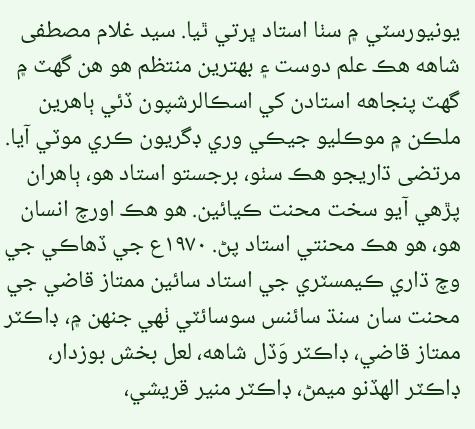يونيورسٽي ۾ سٺا استاد ڀرتي ٿيا. سيد غلام مصطفى شاهه هڪ علم دوست ۽ بهترين منتظم هو هن گهٽ ۾ گهٽ پنجاهه استادن کي اسڪالرشپون ڏئي ٻاهرين ملڪن ۾ موڪليو جيڪي وري ڊگريون ڪري موٽي آيا. مرتضى ڌاريجو هڪ سٺو، برجستو استاد هو، ٻاهران پڙهي آيو سخت محنت ڪيائين. هو هڪ اورچ انسان هو، هو هڪ محنتي استاد پڻ. ۱۹۷۰ع جي ڏهاڪي جي وچ ڌاري ڪيمسٽري جي استاد سائين ممتاز قاضي جي محنت سان سنڌ سائنس سوسائٽي ٺهي جنهن ۾، ڊاڪٽر ممتاز قاضي، ڊاڪٽر وَڏل شاهه، لعل بخش بوزدار، ڊاڪٽر الهڏنو ميمڻ، ڊاڪٽر منير قريشي،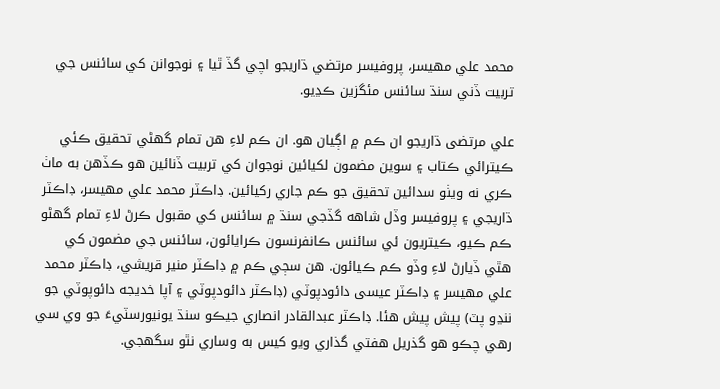محمد علي مهيسر، پروفيسر مرتضي ڌاريجو اچي گڏ ٿيا ۽ نوجوانن کي سائنس جي تربيت ڏني سنڌ سائنس مئگزين ڪڍيو.

علي مرتضى ڌاريجو ان ڪم ۾ اڳيان هو. ان ڪم لاءِ هن تمام گهڻي تحقيق ڪئي ڪيترائي ڪتاب ۽ سوين مضمون لکيائين نوجوان کي تربيت ڏنائين هو ڪڏهن به ماٺ ڪري نه ويٺو سدائين تحقيق جو ڪم جاري رکيائين. ڊاڪٽر محمد علي مهيسر، ڊاڪٽر ڌاريجي ۽ پروفيسر وڏل شاهه گڏجي سنڌ ۾ سائنس کي مقبول ڪرڻ لاءِ تمام گهڻو ڪم ڪيو، ڪيتريون ئي سائنس ڪانفرنسون ڪرايائون، سائنس جي مضمون کي هٿي ڏيارڻ لاءِ وڏو ڪم ڪيائون. هن سڄي ڪم ۾ ڊاڪٽر منير قريشي، ڊاڪٽر محمد علي مهيسر ۽ ڊاڪٽر عيسى دائودپوٽي (ڊاڪٽر دائودپوٽي ۽ آپا خديجه دائوپوٽي جو ننڍو پٽ) پيش پيش هئا. ڊاڪٽر عبدالقادر انصاري جيڪو سنڌ يونيورسٽيءَ جو وي سي رهي چڪو هو گذريل هفتي گذاري ويو کيس به وساري نٿو سگهجي.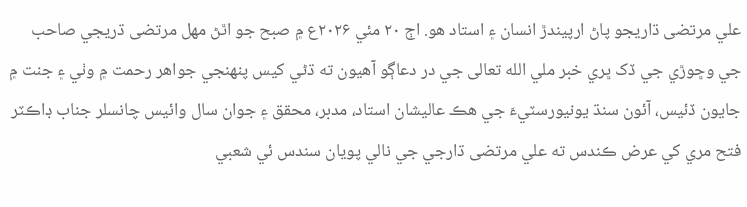علي مرتضى ڌاريجو پاڻ ارپيندڙ انسان ۽ استاد هو. اڄ ۲۰ مئي ۲۰۲۶ع ۾ صبح جو اٿڻ مهل مرتضى ڌريجي صاحب جي وڇوڙي جي ڏک ڀري خبر ملي الله تعالى جي در دعاڳو آهيون ته ڌڻي کيس پنهنجي جواهر رحمت ۾ وٺي ۽ جنت ۾ جايون ڏئيس، آئون سنڌ يونيورسٽيءَ جي هڪ عاليشان استاد، مدبر، محقق ۽ جوان سال وائيس چانسلر جناب ڊاڪٽر فتح مري کي عرض ڪندس ته علي مرتضى ڌارجي جي نالي پويان سندس ئي شعبي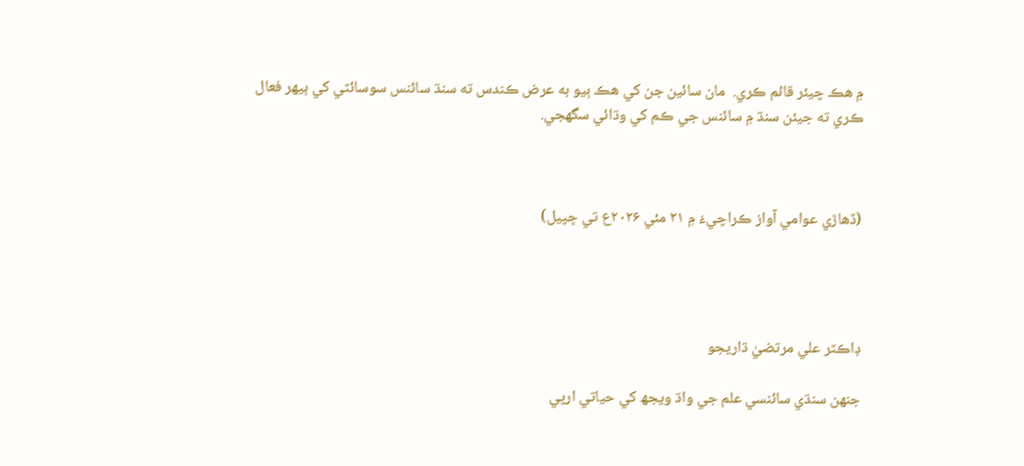۾ هڪ چيئر قائم ڪري.  مان سائين جن کي هڪ ٻيو به عرض ڪندس ته سنڌ سائنس سوسائٽي کي ٻيهر فعال ڪري ته جيئن سنڌ ۾ سائنس جي ڪم کي وڌائي سگهجي.



(ڏھاڙي عوامي آواز ڪراچيءَ ۾ ۲۱ مئي ۲۰۲۶ع تي ڇپيل)




ڊاڪٽر علي مرتضيٰ ڌاريجو

جنھن سنڌي سائنسي علم جي واڌ ويجھ کي حياتي ارپي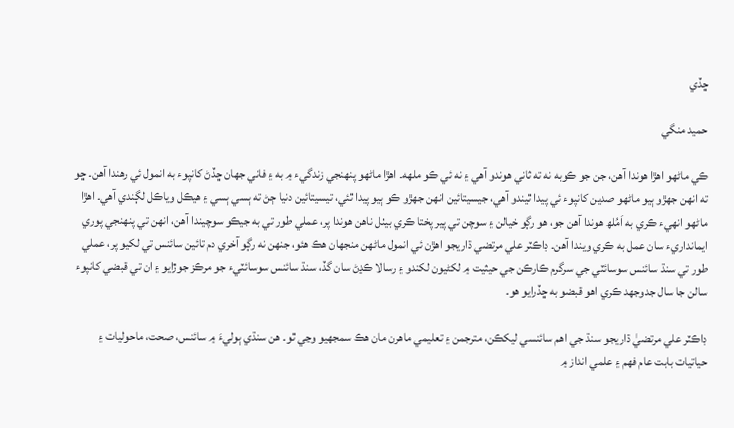ڇڏي

حميد منگي

ڪي ماڻهو اهڙا هوندا آهن، جن جو ڪوبه نه ته ثاني هوندو آهي ۽ نه ئي ڪو ملهه۔ اهڙا ماڻهو پنهنجي زندگيء ۾ به ۽ فاني جهان ڇڏڻ کانپوء به انمول ئي رهندا آهن۔ ڇو ته انهن جهڙو ٻيو ماڻهو صدين کانپوء ئي پيدا ٿيندو آهي، جيسيتائين انهن جهڙو ڪو ٻيو پيدا ٿئي، تيسيتائين دنيا ڄڻ ته ٻسي ٻسي ۽ هيڪل وياڪل لڳندي آهي۔ اهڙا ماڻهو انهيء ڪري به اَمُلھ هوندا آهن جو، هو رڳو خيالن ۽ سوچن تي پير پختا ڪري بيٺل ناهن هوندا پر، عملي طور تي به جيڪو سوچيندا آهن، انهن تي پنهنجي پوري ايمانداريء سان عمل به ڪري ويندا آهن۔ ڊاڪٽر علي مرتضي ڌاريجو اهڙن ئي انمول ماڻهن منجهان هڪ هئو، جنهن نه رڳو آخري دم تائين سائنس تي لکيو پر، عملي طور تي سنڌ سائنس سوسائٽي جي سرگرم ڪارڪن جي حيثيت ۾ لکڻيون لکندو ۽ رسالا ڪڍڻ سان گڏ، سنڌ سائنس سوسائٽيء جو مرڪز جوڙايو ۽ ان تي قبضي کانپوء سالن جا سال جدوجهد ڪري اهو قبضو به ڇڏرايو هو۔

ڊاڪٽر علي مرتضيٰ ڌاريجو سنڌ جي اهم سائنسي ليکڪن، مترجمن ۽ تعليمي ماهرن مان هڪ سمجهيو وڃي ٿو۔ هن سنڌي ٻوليءَ ۾ سائنس، صحت، ماحوليات ۽ حياتيات بابت عام فهم ۽ علمي انداز ۾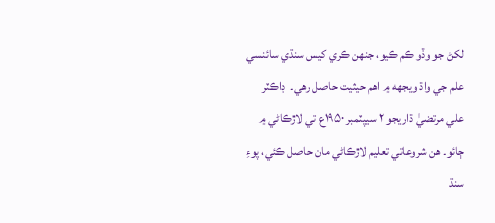لکڻ جو وڏو ڪم ڪيو، جنهن ڪري کيس سنڌي سائنسي علم جي واڌ ويجهه ۾ اهم حيثيت حاصل رهي۔  ڊاڪٽر علي مرتضيٰ ڌاريجو ۲ سيپٽمبر ۱۹۵۰ع تي لاڙڪاڻي ۾ ڄائو۔ هن شروعاتي تعليم لاڙڪاڻي مان حاصل ڪئي، پوءِ سنڌ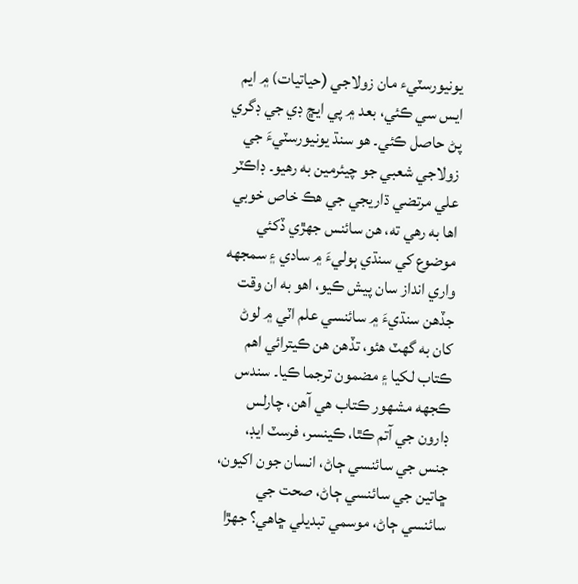يونيورسٽيء مان زولاجي (حياتيات) ۾ ايم ايس سي ڪئي، بعد ۾ پي ايڇ ڊي جي ڊگري پڻ حاصل ڪئي۔ هو سنڌ يونيورسٽيءَ جي زولاجي شعبي جو چيئرمين به رهيو۔ ڊاڪٽر علي مرتضي ڌاريجي جي هڪ خاص خوبي اها به رهي ته، هن سائنس جهڙي ڏکئي موضوع کي سنڌي ٻوليءَ ۾ سادي ۽ سمجهه واري انداز سان پيش ڪيو، اهو به ان وقت جڏهن سنڌيءَ ۾ سائنسي علم اٽي ۾ لوڻ کان به گهٽ هئو، تڏهن هن ڪيترائي اهم ڪتاب لکيا ۽ مضمون ترجما ڪيا۔ سندس ڪجهه مشهور ڪتاب هي آهن، چارلس ڊارون جي آتم ڪٿا، ڪينسر، فرسٽ ايڊ، جنس جي سائنسي ڄاڻ، انسان جون اکيون، ڇاتين جي سائنسي ڄاڻ، صحت جي سائنسي ڄاڻ، موسمي تبديلي ڇاهي؟ جهڙا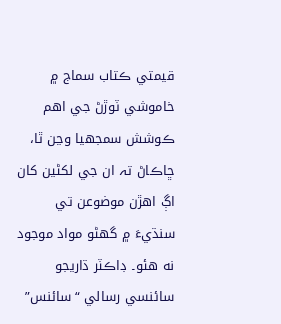قيمتي ڪتاب سماج ۾ خاموشي ٽوڙڻ جي اهم ڪوشش سمجهيا وڃن ٿا، ڇاڪاڻ تہ ان جي لکڻين کان اڳ اهڙن موضوعن تي سنڌيءَ ۾ گهڻو مواد موجود نه هئو۔ ڊاڪٽر ڌاريجو سائنسي رسالي “سائنس”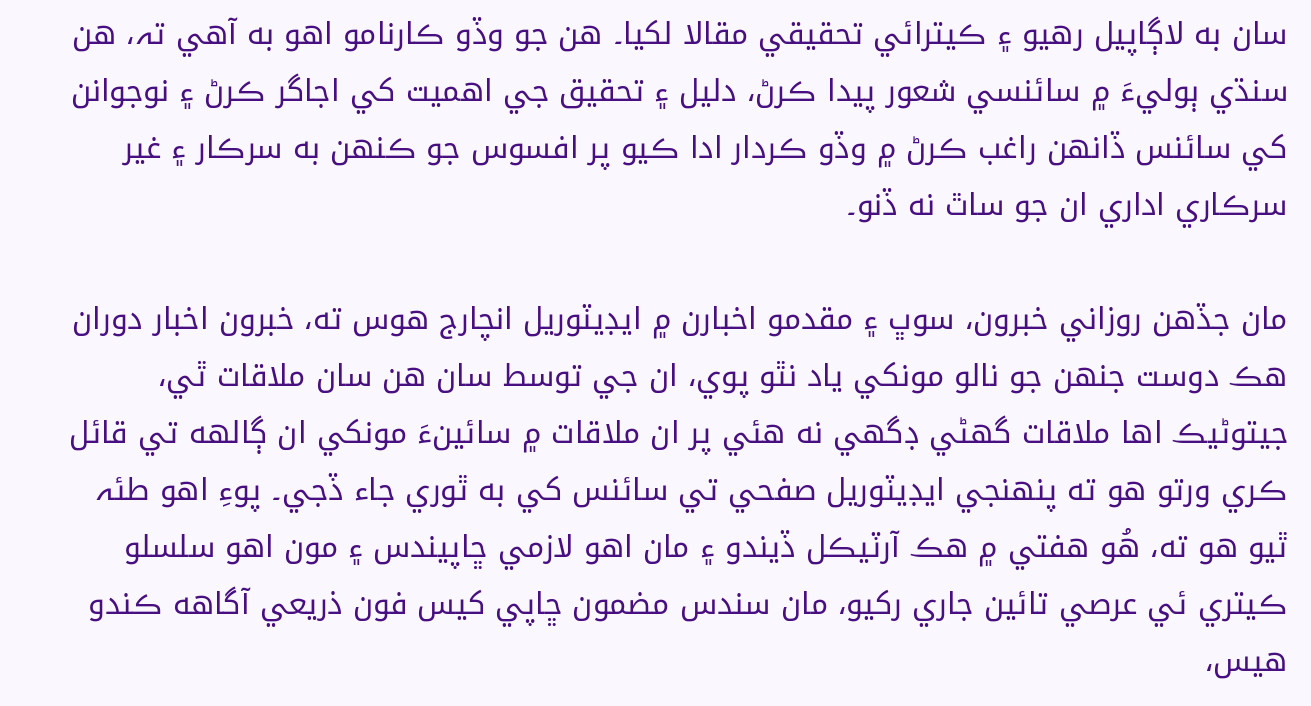سان به لاڳاپيل رهيو ۽ ڪيترائي تحقيقي مقالا لکيا۔ هن جو وڏو ڪارنامو اهو به آهي تہ، هن سنڌي ٻوليءَ ۾ سائنسي شعور پيدا ڪرڻ، دليل ۽ تحقيق جي اهميت کي اجاگر ڪرڻ ۽ نوجوانن کي سائنس ڏانهن راغب ڪرڻ ۾ وڏو ڪردار ادا ڪيو پر افسوس جو ڪنهن به سرڪار ۽ غير سرڪاري اداري ان جو ساٿ نه ڏنو۔

مان جڏهن روزاني خبرون، سوڀ ۽ مقدمو اخبارن ۾ ايڊيٽوريل انچارج هوس ته، خبرون اخبار دوران هڪ دوست جنهن جو نالو مونکي ياد نٿو پوي، ان جي توسط سان هن سان ملاقات ٿي، جيتوڻيڪ اها ملاقات گهڻي ڊگهي نه هئي پر ان ملاقات ۾ سائينءَ مونکي ان ڳالهه تي قائل ڪري ورتو هو ته پنهنجي ايڊيٽوريل صفحي تي سائنس کي به ٿوري جاء ڏجي۔ پوءِ اهو طئہ ٿيو هو ته، هُو هفتي ۾ هڪ آرٽيڪل ڏيندو ۽ مان اهو لازمي ڇاپيندس ۽ مون اهو سلسلو ڪيتري ئي عرصي تائين جاري رکيو، مان سندس مضمون ڇاپي کيس فون ذريعي آگاهه ڪندو هيس،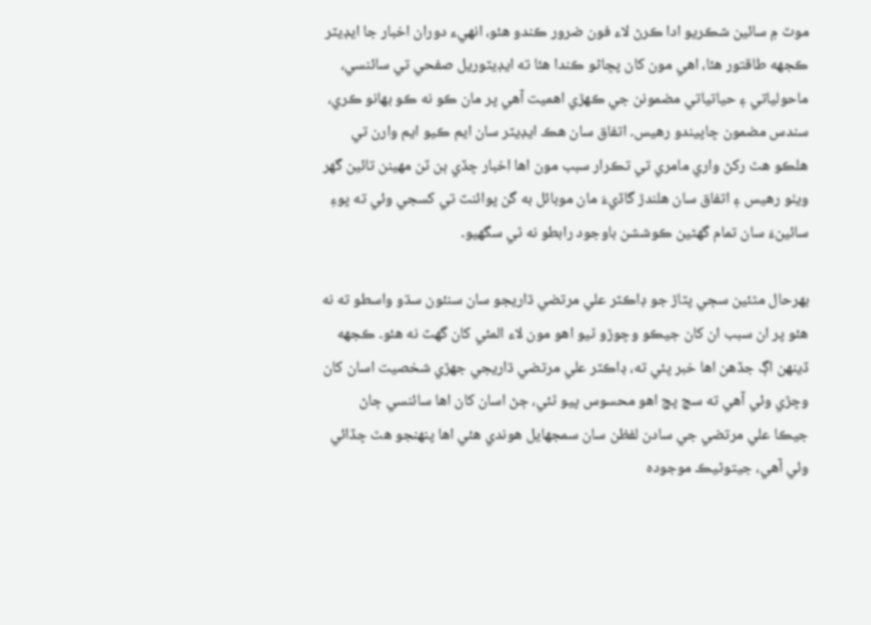موٽ ۾ سائين شڪريو ادا ڪرڻ لاء فون ضرور ڪندو هئو، انهيء دوران اخبار جا ايڊيٽر ڪجهه طاقتور هئا، اهي مون کان پڇاڻو ڪندا هئا ته ايڊيٽوريل صفحي تي سائنسي، ماحولياتي ۽ حياتياتي مضمونن جي ڪهڙي اهميت آهي پر مان ڪو نه ڪو بهانو ڪري، سندس مضمون ڇاپيندو رهيس۔ اتفاق سان هڪ ايڊيٽر سان ايم ڪيو ايم وارن تي هلڪو هٿ رکڻ واري مامري تي تڪرار سبب مون اها اخبار ڇڏي ٻن ٽن مهينن تائين گهر ويٺو رهيس ۽ اتفاق سان هلندڙ گاڏيءَ مان موبائل به گن پوائنٽ تي کسجي وئي ته پوءِ سائينءَ سان تمام گهڻين ڪوششن باوجود رابطو نه ٿي سگهيو۔

بهرحال مٿئين سڄي پٽاڙ جو ڊاڪٽر علي مرتضي ڌاريجو سان سنئون سڌو واسطو ته نه هئو پر ان سبب ان کان جيڪو وڇوڙو ٿيو اهو مون لاء المئي کان گهٽ نه هئو۔ ڪجهه ڏينهن اڳ جڏهن اها خبر پئي ته، ڊاڪٽر علي مرتضي ڌاريجي جهڙي شخصيت اسان کان وڇڙي وئي آهي ته سچ پچ اهو محسوس پيو ٿئي، ڄڻ اسان کان اها سائنسي ڄاڻ جيڪا علي مرتضي جي سادن لفظن سان سمجهايل هوندي هئي اها پنهنجو هٿ ڇڏائي وئي آهي، جيتوڻيڪ موجوده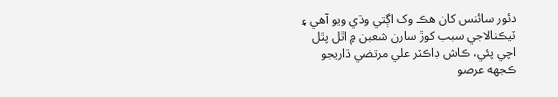دئور سائنس کان هڪ وک اڳتي وڌي ويو آهي ۽ ٽيڪنالاجي سبب کوڙ سارن شعبن ۾ اٿل پٿل اچي پئي، ڪاش ڊاڪٽر علي مرتضي ڌاريجو ڪجهه عرصو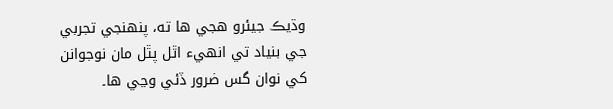وڌيڪ جيئرو هجي ها ته، پنهنجي تجربي جي بنياد تي انهيء اٿل پٿل مان نوجوانن کي نوان گس ضرور ڏئي وڃي ها۔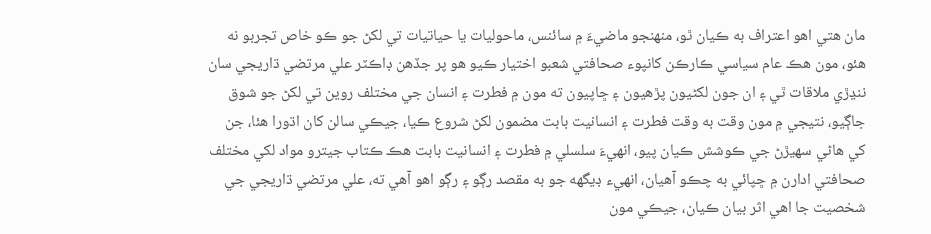مان هتي اهو اعتراف به ڪيان ٿو، منهنجو ماضيءَ ۾ سائنس، ماحوليات يا حياتيات تي لکڻ جو ڪو خاص تجربو نه هئو، مون هڪ عام سياسي ڪارڪن کانپوء صحافتي شعبو اختيار ڪيو هو پر جڏهن ڊاڪٽر علي مرتضي ڌاريجي سان ننڍڙي ملاقات ٿي ۽ ان جون لکڻيون پڙهيون ۽ ڇاپيون ته مون ۾ فطرت ۽ انسان جي مختلف روين تي لکڻ جو شوق جاڳيو، نتيجي ۾ مون وقت به وقت فطرت ۽ انسانيت بابت مضمون لکڻ شروع ڪيا، جيڪي سالن کان اڌورا هئا، جن کي هاڻي سهيڙڻ جي ڪوشش ڪيان پيو، انهيءَ سلسلي ۾ فطرت ۽ انسانيت بابت هڪ ڪتاب جيترو مواد لکي مختلف صحافتي ادارن ۾ ڇپائي به چڪو آهيان، انهيء ڊيگهه جو به مقصد رڳو ۽ رڳو اهو آهي ته، علي مرتضي ڌاريجي جي شخصيت جا اهي اثر بيان ڪيان، جيڪي مون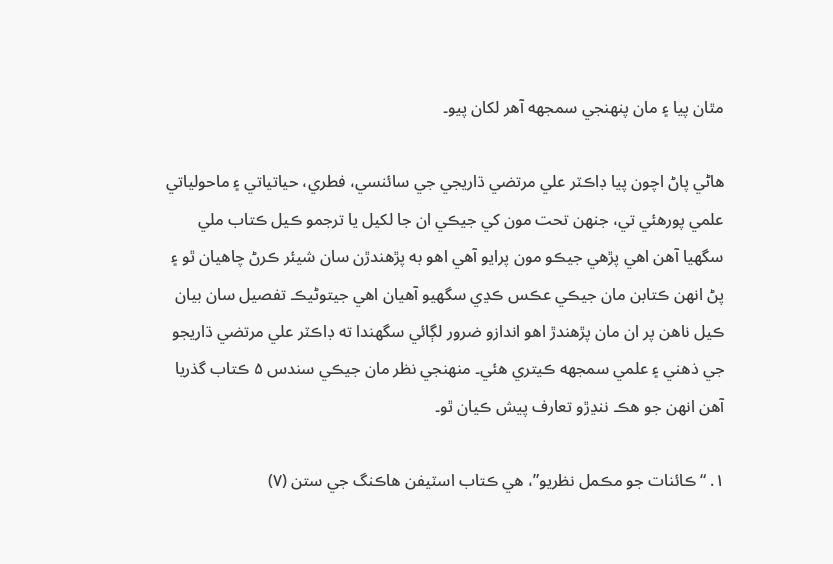مٿان پيا ۽ مان پنهنجي سمجهه آهر لکان پيو۔

هاڻي پاڻ اچون پيا ڊاڪٽر علي مرتضي ڌاريجي جي سائنسي، فطري، حياتياتي ۽ ماحولياتي علمي پورهئي تي، جنهن تحت مون کي جيڪي ان جا لکيل يا ترجمو ڪيل ڪتاب ملي سگهيا آهن اهي پڙهي جيڪو مون پرايو آهي اهو به پڙهندڙن سان شيئر ڪرڻ چاهيان ٿو ۽ پڻ انهن ڪتابن مان جيڪي عڪس ڪڍي سگهيو آهيان اهي جيتوڻيڪ تفصيل سان بيان ڪيل ناهن پر ان مان پڙهندڙ اهو اندازو ضرور لڳائي سگهندا ته ڊاڪٽر علي مرتضي ڌاريجو جي ذهني ۽ علمي سمجهه ڪيتري هئي۔ منهنجي نظر مان جيڪي سندس ۵ ڪتاب گذريا آهن انهن جو هڪ ننڍڙو تعارف پيش ڪيان ٿو۔

۱. “ڪائنات جو مڪمل نظريو”، هي ڪتاب اسٽيفن هاڪنگ جي ستن (۷)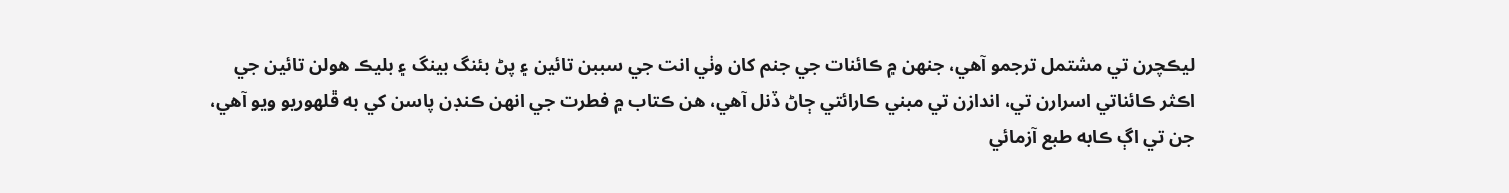ليڪچرن تي مشتمل ترجمو آهي، جنهن ۾ ڪائنات جي جنم کان وٺي انت جي سببن تائين ۽ پڻ بئنگ بينگ ۽ بليڪ هولن تائين جي اڪثر ڪائناتي اسرارن تي، اندازن تي مبني ڪارائتي ڄاڻ ڏنل آهي، هن ڪتاب ۾ فطرت جي انهن ڪنڊن پاسن کي به ڦلهوريو ويو آهي، جن تي اڳ ڪابه طبع آزمائي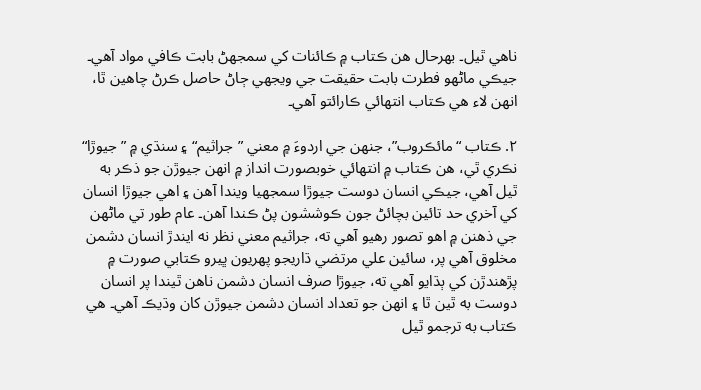ناهي ٿيل۔ بهرحال هن ڪتاب ۾ ڪائنات کي سمجهڻ بابت ڪافي مواد آهي۔ جيڪي ماڻهو فطرت بابت حقيقت جي ويجهي ڄاڻ حاصل ڪرڻ چاهين ٿا، انهن لاء هي ڪتاب انتهائي ڪارائتو آهي۔

۲. ڪتاب “مائڪروب”، جنهن جي اردوءَ ۾ معني ”جراثيم“ ۽ سنڌي ۾ ”جيوڙا“ نڪري ٿي، هن ڪتاب ۾ انتهائي خوبصورت انداز ۾ انهن جيوڙن جو ذڪر به ٿيل آهي، جيڪي انسان دوست جيوڙا سمجهيا ويندا آهن ۽ اهي جيوڙا انسان کي آخري حد تائين بچائڻ جون ڪوششون پڻ ڪندا آهن۔ عام طور تي ماڻهن جي ذهنن ۾ اهو تصور رهيو آهي ته، جراثيم معني نظر نه ايندڙ انسان دشمن مخلوق آهي پر، سائين علي مرتضي ڌاريجو پهريون ڀيرو ڪتابي صورت ۾ پڙهندڙن کي ٻڌايو آهي ته، جيوڙا صرف انسان دشمن ناهن ٿيندا پر انسان دوست به ٿين ٿا ۽ انهن جو تعداد انسان دشمن جيوڙن کان وڌيڪ آهي۔ هي ڪتاب به ترجمو ٿيل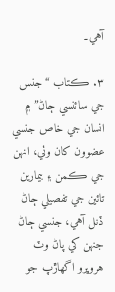آهي۔

۳. ڪتاب “جنس جي سائنسي ڄاڻ” ۾ انسان جي خاص جنسي عضوون کان وٺي، انهن جي ڪمن ۽ بيمارين تائين جي تفصيلي ڄاڻ ڏنل آهي، جنسي ڄاڻ جنهن کي پاڻ وٽ هروڀرو اگهاڙپ جو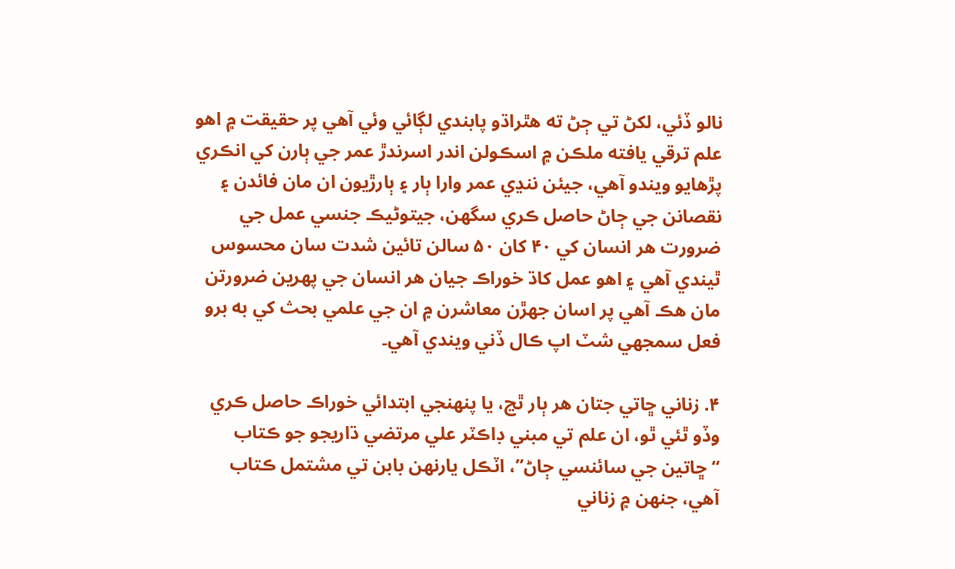نالو ڏئي، لکڻ تي ڄڻ ته هٿراڌو پابندي لڳائي وئي آهي پر حقيقت ۾ اهو علم ترقي يافته ملڪن ۾ اسڪولن اندر اسرندڙ عمر جي ٻارن کي انڪري پڙهايو ويندو آهي، جيئن ننڍي عمر وارا ٻار ۽ ٻارڙيون ان مان فائدن ۽ نقصانن جي ڄاڻ حاصل ڪري سگهن، جيتوڻيڪ جنسي عمل جي ضرورت هر انسان کي ۴۰ کان ۵۰ سالن تائين شدت سان محسوس ٿيندي آهي ۽ اهو عمل کاڌ خوراڪ جيان هر انسان جي پهرين ضرورتن مان هڪ آهي پر اسان جهڙن معاشرن ۾ ان جي علمي بحث کي به برو فعل سمجهي شٽ اپ ڪال ڏني ويندي آهي۔

۴. زناني ڇاتي جتان هر ٻار ٿڃ، يا پنهنجي ابتدائي خوراڪ حاصل ڪري وڏو ٿئي ٿو، ان علم تي مبني ڊاڪٽر علي مرتضي ڌاريجو جو ڪتاب “ڇاتين جي سائنسي ڄاڻ”، اٽڪل يارنهن بابن تي مشتمل ڪتاب آهي، جنهن ۾ زناني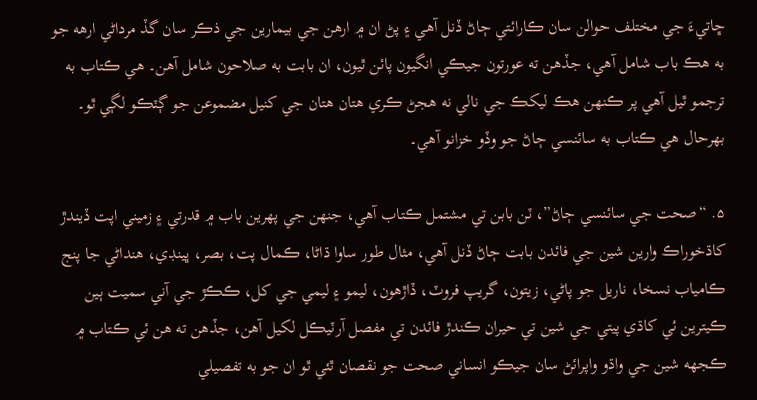ڇاتيءَ جي مختلف حوالن سان ڪارائتي ڄاڻ ڏنل آهي ۽ پڻ ان ۾ ارهن جي بيمارين جي ذڪر سان گڏ مرداڻي ارهه جو به هڪ باب شامل آهي، جڏهن ته عورتون جيڪي انگيون پائن ٿيون، ان بابت به صلاحون شامل آهن۔ هي ڪتاب به ترجمو ٿيل آهي پر ڪنهن هڪ ليکڪ جي نالي نه هجڻ ڪري هتان هتان جي کنيل مضموعن جو ڳٽڪو لڳي ٿو۔ بهرحال هي ڪتاب به سائنسي ڄاڻ جو وڏو خزانو آهي۔

۵. “صحت جي سائنسي ڄاڻ”، ٽن بابن تي مشتمل ڪتاب آهي، جنهن جي پهرين باب ۾ قدرتي ۽ زميني اپت ڏيندڙ کاڌخوراڪ وارين شين جي فائدن بابت ڄاڻ ڏنل آهي، مثال طور ساوا ڌاڻا، ڪمال پت، بصر، ڀينڊي، هنداڻي جا پنج ڪامياب نسخا، ناريل جو پاڻي، زيتون، گريپ فروٽ، ڏاڙهون، ليمو ۽ ليمي جي کل، ڪڪڙ جي آني سميت ٻين ڪيترين ئي کاڌي پيتي جي شين تي حيران ڪندڙ فائدن تي مفصل آرٽيڪل لکيل آهن، جڏهن ته هن ئي ڪتاب ۾ ڪجهه شين جي واڌو واپرائڻ سان جيڪو انساني صحت جو نقصان ٿئي ٿو ان جو به تفصيلي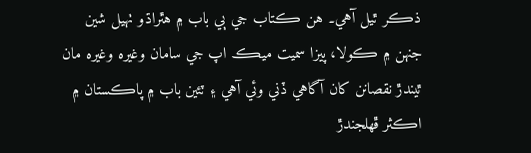ذڪر ٿيل آهي۔ هن ڪتاب جي ٻي باب ۾ هٿراڌو ٺهيل شين جنهن ۾ ڪولا، پيزا سميت ميڪ اپ جي سامان وغيره وغيره مان ٿيندڙ نقصانن کان آگاهي ڏني وئي آهي ۽ ٽئين باب ۾ پاڪستان ۾ اڪثر ڦهلجندڙ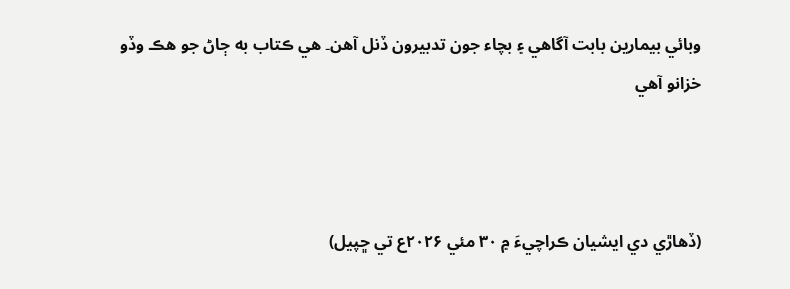وبائي بيمارين بابت آگاهي ۽ بچاء جون تدبيرون ڏنل آهن۔ هي ڪتاب به ڄاڻ جو هڪ وڏو خزانو آهي



(ڏھاڙي دي ايشيان ڪراچيءَ ۾ ۳۰ مئي ۲۰۲۶ع تي ڇپيل)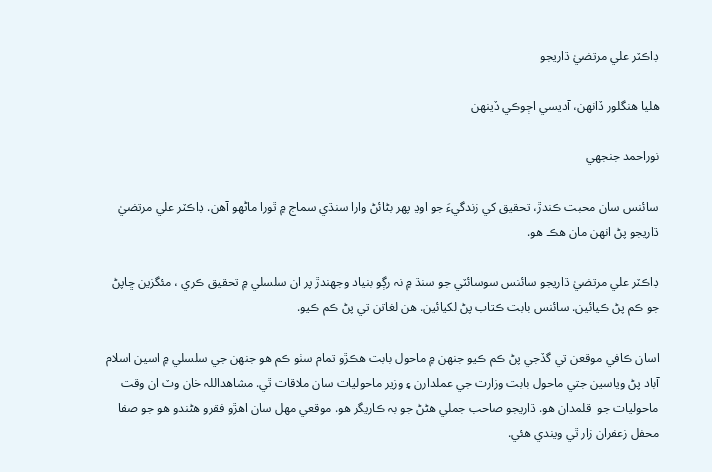ڊاڪٽر علي مرتضيٰ ڌاريجو

ھليا ھنگلور ڏانھن، آديسي اڄوڪي ڏينهن

نوراحمد جنجهي

سائنس سان محبت ڪندڙ، تحقيق کي زندگيءَ جو اوڍ پھر بڻائڻ وارا سنڌي سماج ۾ ٿورا ماڻھو آھن. ڊاڪٽر علي مرتضيٰ ڌاريجو پڻ انھن مان ھڪ ھو.

ڊاڪٽر علي مرتضيٰ ڌاريجو سائنس سوسائٽي جو سنڌ ۾ نہ رڳو بنياد وجھندڙ پر ان سلسلي ۾ تحقيق ڪري ، مئگزين ڇاپڻ جو ڪم پڻ ڪيائين. سائنس بابت ڪتاب پڻ لکيائين. ھن لغاتن تي پڻ ڪم ڪيو.

اسان ڪافي موقعن تي گڏجي پڻ ڪم ڪيو جنھن ۾ ماحول بابت ھڪڙو تمام سٺو ڪم ھو جنھن جي سلسلي ۾ اسين اسلام آباد پڻ وياسين جتي ماحول بابت وزارت جي عملدارن ۽ وزير ماحوليات سان ملاقات ٿي. مشاھداللہ خان وٽ ان وقت  ماحوليات جو  قلمدان ھو. ڌاريجو صاحب جملي ھڻڻ جو بہ ڪاريگر ھو. موقعي مھل سان اھڙو فقرو ھڻندو ھو جو صفا محفل زعفران زار ٿي ويندي ھئي.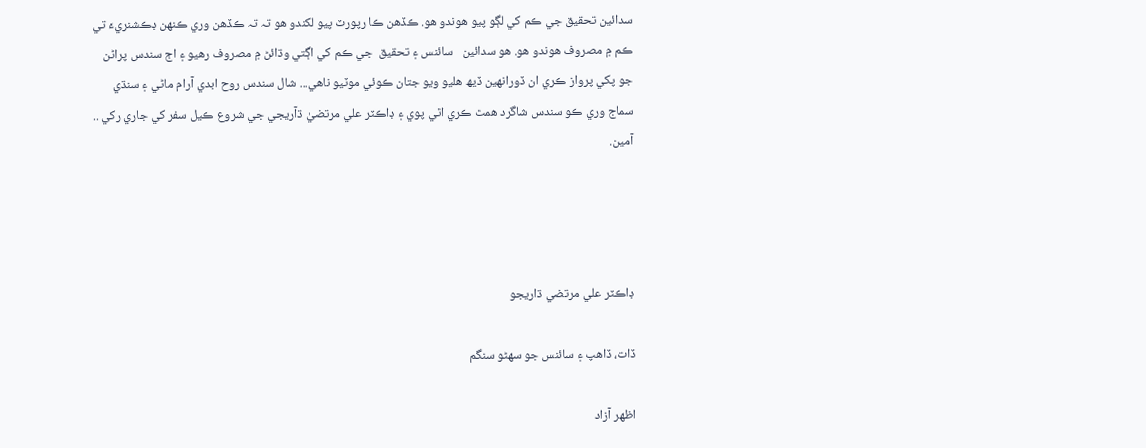سدائين تحقيق جي ڪم کي لڳو پيو ھوندو ھو. ڪڏھن ڪا رپورٽ پيو لکندو ھو تہ تہ ڪڏھن وري ڪنھن ڊڪشنريءَ تي ڪم ۾ مصروف ھوندو ھو. ھو سدائين   سائنس ۽ تحقيق  جي ڪم کي اڳتي وڌائڻ ۾ مصروف رھيو ۽ اڄ سندس پراڻن جو پکي پرواز ڪري ان ڏورانھين ڏيھ ھليو ويو جتان ڪوئي موٽيو ناھي... شال سندس روح ابدي آرام ماڻي ۽ سنڌي سماج وري ڪو سندس شاگرد ھمٿ ڪري اٿي پوي ۽ ڊاڪٽر علي مرتضيٰ ڌآريجي جي شروع ڪيل سفر کي جاري رکي .. آمين.




ڊاڪٽر علي مرتضي ڌاريجو

ڏات، ڏاھپ ۽ سائنس جو سھڻو سنگم

اظھر آزاد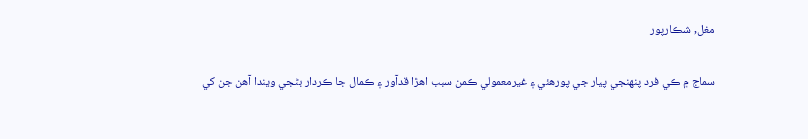مغل, شڪارپور

سماج ۾ ڪي فرد پنهنجي پيار جي پورهئي ۽ غيرمعمولي ڪمن سبب اھڙا قدآور ۽ ڪمال جا ڪردار بڻجي ويندا آهن جن کي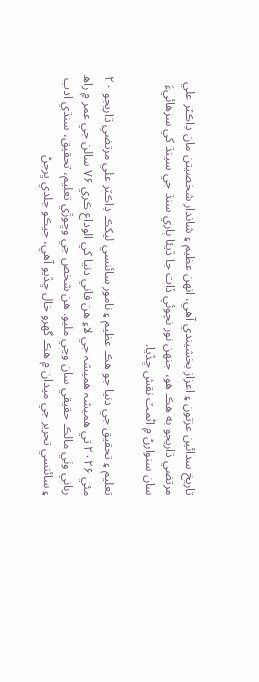تاريخ سدائين عزتون ۽ اعزاز بخشيندي آهي، انھن عظيم ۽ شاندار شخصيتن مان ڊاڪٽر علي مرتضي ڌاريجو به ھڪ ھو، جنھن نور نچوئي ڏات جا ڏيئا ٻاري سنڌ جي سينڌ کي سرھائيءَ سان سنوارڻ ۾ اڻمٽ نقش ڇڏيا.

تعليم ۽ تحقيق جي دنيا جو ھڪ عظيم ۽ نامور سائنسي ليکڪ ڊاڪٽر علي مرتضي ڌاريجو ۲۰ مئي ۲۰۲۶ تي ھميشہ ھميشہ جي لاءِ ھن فاني دنيا کي الوداع ڪري ۷۶ سالن جي عمر ۾ راھ رباني وٺي مالڪ حقيقي سان وڃي مليو. ھن شخص جي وڇوڙي تعليم، تحقيق، سنڌي ادب ۽ سائنسي تحرير جي ميدان ۾ ھڪ گهرو خال ڇڏيو آهي، جيڪو جلدي ڀرجڻ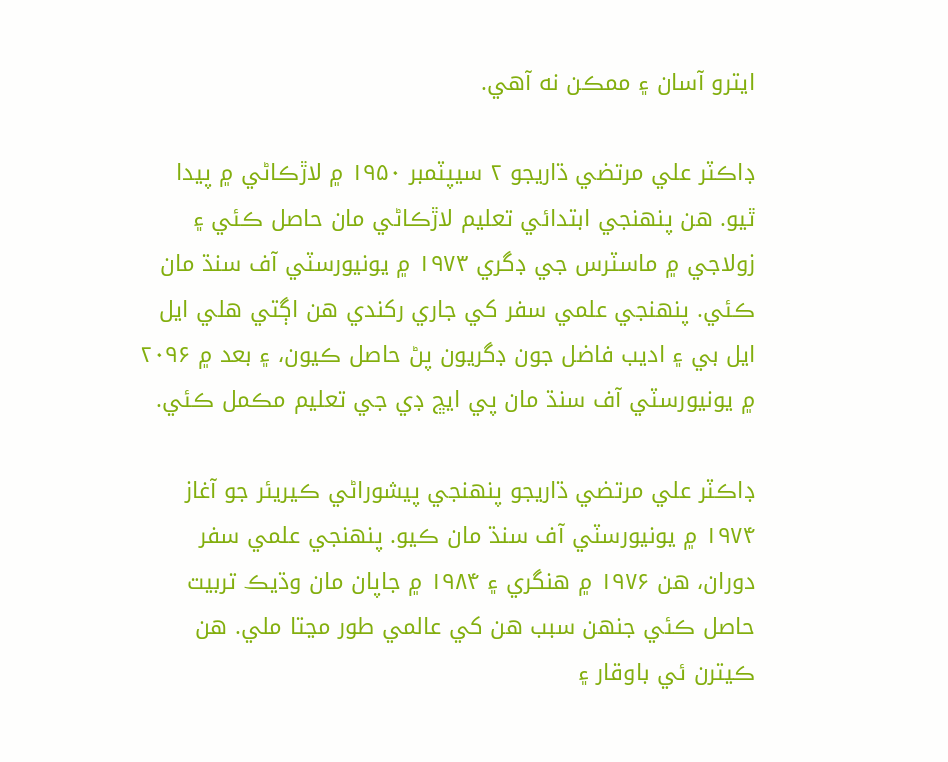ايترو آسان ۽ ممڪن نه آهي.

ڊاڪٽر علي مرتضي ڌاريجو ۲ سيپٽمبر ۱۹۵۰ ۾ لاڙڪاڻي ۾ پيدا ٿيو. ھن پنھنجي ابتدائي تعليم لاڙڪاڻي مان حاصل ڪئي ۽ زولاجي ۾ ماسٽرس جي ڊگري ۱۹۷۳ ۾ يونيورسٽي آف سنڌ مان ڪئي. پنهنجي علمي سفر کي جاري رکندي ھن اڳتي ھلي ايل ايل بي ۽ اديب فاضل جون ڊگريون پڻ حاصل ڪيون، ۽ بعد ۾ ۲۰۹۶ ۾ يونيورسٽي آف سنڌ مان پي ايڇ ڊي جي تعليم مڪمل ڪئي.

ڊاڪٽر علي مرتضي ڌاريجو پنهنجي پيشوراڻي ڪيريئر جو آغاز ۱۹۷۴ ۾ يونيورسٽي آف سنڌ مان ڪيو. پنهنجي علمي سفر دوران، ھن ۱۹۷۶ ۾ ھنگري ۽ ۱۹۸۴ ۾ جاپان مان وڌيڪ تربيت حاصل ڪئي جنهن سبب ھن کي عالمي طور مڃتا ملي. ھن ڪيترن ئي باوقار ۽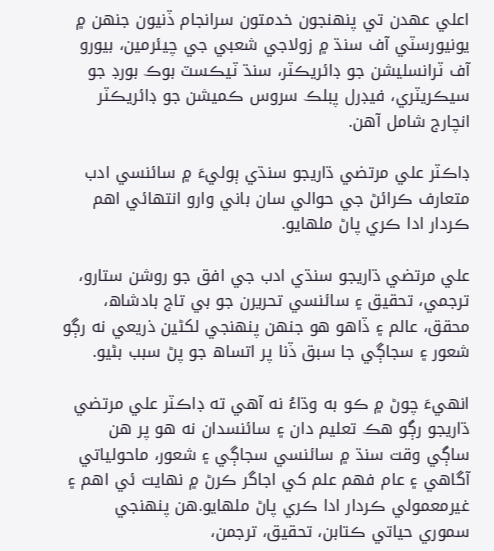اعلي عھدن تي پنهنجون خدمتون سرانجام ڏنيون جنھن ۾ يونيورسٽي آف سنڌ ۾ زولاجي شعبي جي چيئرمين، بيورو آف ٽرانسليشن جو ڊائريڪٽر، سنڌ ٽيڪسٽ بوڪ بورڊ جو سيڪريٽري، فيڊرل پبلڪ سروس ڪميشن جو ڊائريڪٽر انچارج شامل آهن.

ڊاڪٽر علي مرتضي ڌاريجو سنڌي ٻوليءَ ۾ سائنسي ادب متعارف ڪرائڻ جي حوالي سان باني وارو انتھائي اھم ڪردار ادا ڪري پاڻ ملھايو.

علي مرتضي ڌاريجو سنڌي ادب جي افق جو روشن ستارو، ترجمي، تحقيق ۽ سائنسي تحريرن جو بي تاج بادشاھ، محقق، عالم ۽ ڏاھو ھو جنھن پنھنجي لکڻين ذريعي نه رڳو شعور ۽ سجاڳي جا سبق ڏنا پر اتساھ جو پڻ سبب بڻيو.

انھيءَ چوڻ ۾ ڪو به وڌاءُ نه آهي ته ڊاڪٽر علي مرتضي ڌاريجو رڳو ھڪ تعليم دان ۽ سائنسدان نه ھو پر ھن ساڳي وقت سنڌ ۾ سائنسي سجاڳي ۽ شعور، ماحولياتي آگاھي ۽ عام فھم علم کي اجاگر ڪرڻ ۾ نھايت ئي اھم ۽ غيرمعمولي ڪردار ادا ڪري پاڻ ملھايو.ھن پنهنجي سموري حياتي ڪتابن، تحقيق، ترجمن،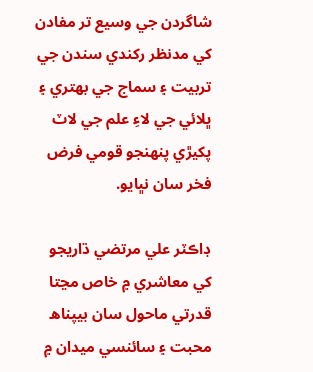شاگردن جي وسيع تر مفادن کي مدنظر رکندي سندن جي تربيت ۽ سماج جي بھتري ۽ ڀلائي جي لاءِ علم جي لاٽ پکيڙي پنهنجو قومي فرض فخر سان نڀايو.

ڊاڪٽر علي مرتضي ڌاريجو کي معاشري ۾ خاص مڃتا قدرتي ماحول سان بيپناھ محبت ۽ سائنسي ميدان ۾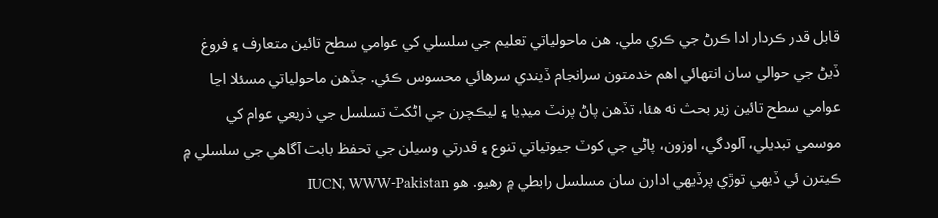قابل قدر ڪردار ادا ڪرڻ جي ڪري ملي. ھن ماحولياتي تعليم جي سلسلي کي عوامي سطح تائين متعارف ۽ فروغ ڏيڻ جي حوالي سان انتهائي اھم خدمتون سرانجام ڏيندي سرھائي محسوس ڪئي. جڏهن ماحولياتي مسئلا اڃا عوامي سطح تائين زير بحث نه ھئا، تڏهن پاڻ پرنٽ ميڊيا ۽ ليڪچرن جي اڻکٽ تسلسل جي ذريعي عوام کي موسمي تبديلي، آلودگي، اوزون، پاڻي جي کوٽ جيوتياتي تنوع ۽ قدرتي وسيلن جي تحفظ بابت آگاهي جي سلسلي ۾ ڪيترن ئي ڏيھي توڙي پرڏيهي ادارن سان مسلسل رابطي ۾ رھيو. ھو IUCN, WWW-Pakistan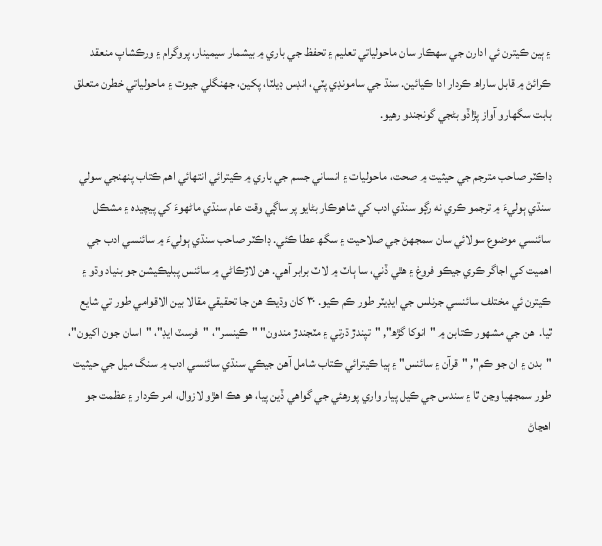۽ ٻين ڪيترن ئي ادارن جي سھڪار سان ماحولياتي تعليم ۽ تحفظ جي باري ۾ بيشمار سيمينار، پروگرام ۽ ورڪشاپ منعقد ڪرائڻ ۾ قابل ساراھ ڪردار ادا ڪيائين. سنڌ جي سامونڊي پٽي، انڊس ڊيلٽا، پکين، جهنگلي جيوت ۽ ماحولياتي خطرن متعلق بابت سگهارو آواز پڙاڏو بڻجي گونجندو رھيو.

ڊاڪٽر صاحب مترجم جي حيثيت ۾ صحت، ماحوليات ۽ انساني جسم جي باري ۾ ڪيترائي انتھائي اھم ڪتاب پنهنجي سولي سنڌي ٻوليءَ ۾ ترجمو ڪري نه رڳو سنڌي ادب کي شاھوڪار بڻايو پر ساڳي وقت عام سنڌي ماڻهوءَ کي پيچيده ۽ مشڪل سائنسي موضوع سولائي سان سمجهڻ جي صلاحيت ۽ سگھ عطا ڪئي. ڊاڪٽر صاحب سنڌي ٻوليءَ ۾ سائنسي ادب جي اھميت کي اجاگر ڪري جيڪو فروغ ۽ ھٿي ڏني، سا ٻاٽ ۾ لاٽ برابر آهي. ھن لاڙڪاڻي ۾ سائنس پبليڪيشن جو بنياد وڌو ۽ ڪيترن ئي مختلف سائنسي جرنلس جي ايڊيٽر طور ڪم ڪيو. ۳۰ کان وڌيڪ ھن جا تحقيقي مقالا بين الاقوامي طور تي شايع ٿيا.  ھن جي مشهور ڪتابن ۾ "انوکا گڙھ", "تپندڙ ڌرتي ۽ مٽجندڙ مندون" "ڪينسر"، "فرسٽ ايڊ"، "اسان جون اکيون"، "بدن ۽ ان جو ڪم", "قرآن ۽ سائنس" ۽ ٻيا ڪيترائي ڪتاب شامل آهن جيڪي سنڌي سائنسي ادب ۾ سنگ ميل جي حيثيت طور سمجهيا وڃن ٿا ۽ سندس جي ڪيل پيار واري پورھئي جي گواھي ڏين پيا، ھو ھڪ اھڙو لازوال، امر ڪردار ۽ عظمت جو اھڃاڻ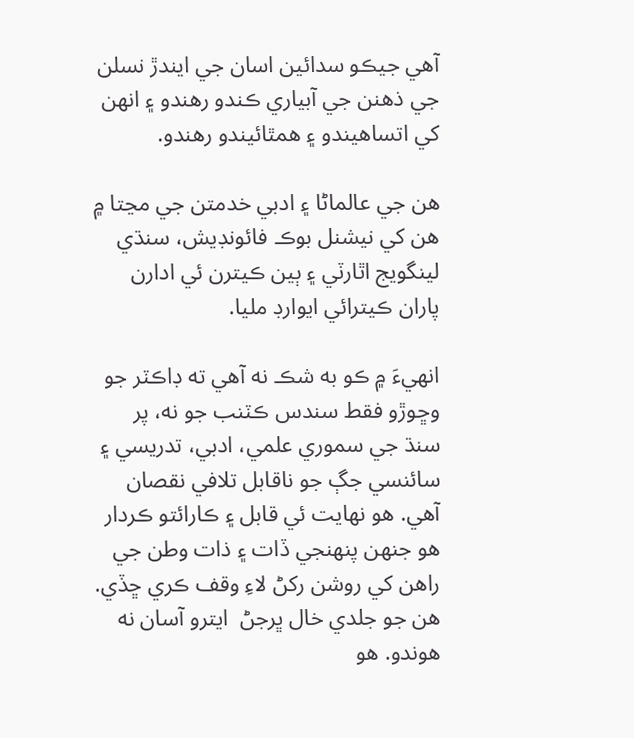آهي جيڪو سدائين اسان جي ايندڙ نسلن جي ذھنن جي آبياري ڪندو رھندو ۽ انهن کي اتساھيندو ۽ ھمٿائيندو رھندو.

ھن جي عالماڻا ۽ ادبي خدمتن جي مڃتا ۾ ھن کي نيشنل بوڪ فائونڊيش، سنڌي لينگويج اٿارٽي ۽ ٻين ڪيترن ئي ادارن پاران ڪيترائي ايوارڊ مليا.

انھيءَ ۾ ڪو به شڪ نه آهي ته ڊاڪٽر جو وڇوڙو فقط سندس ڪٽنب جو نه، پر سنڌ جي سموري علمي، ادبي، تدريسي ۽ سائنسي جڳ جو ناقابل تلافي نقصان آهي. ھو نھايت ئي قابل ۽ ڪارائتو ڪردار ھو جنھن پنھنجي ڏات ۽ ذات وطن جي راھن کي روشن رکڻ لاءِ وقف ڪري ڇڏي. ھن جو جلدي خال ڀرجڻ  ايترو آسان نه ھوندو. ھو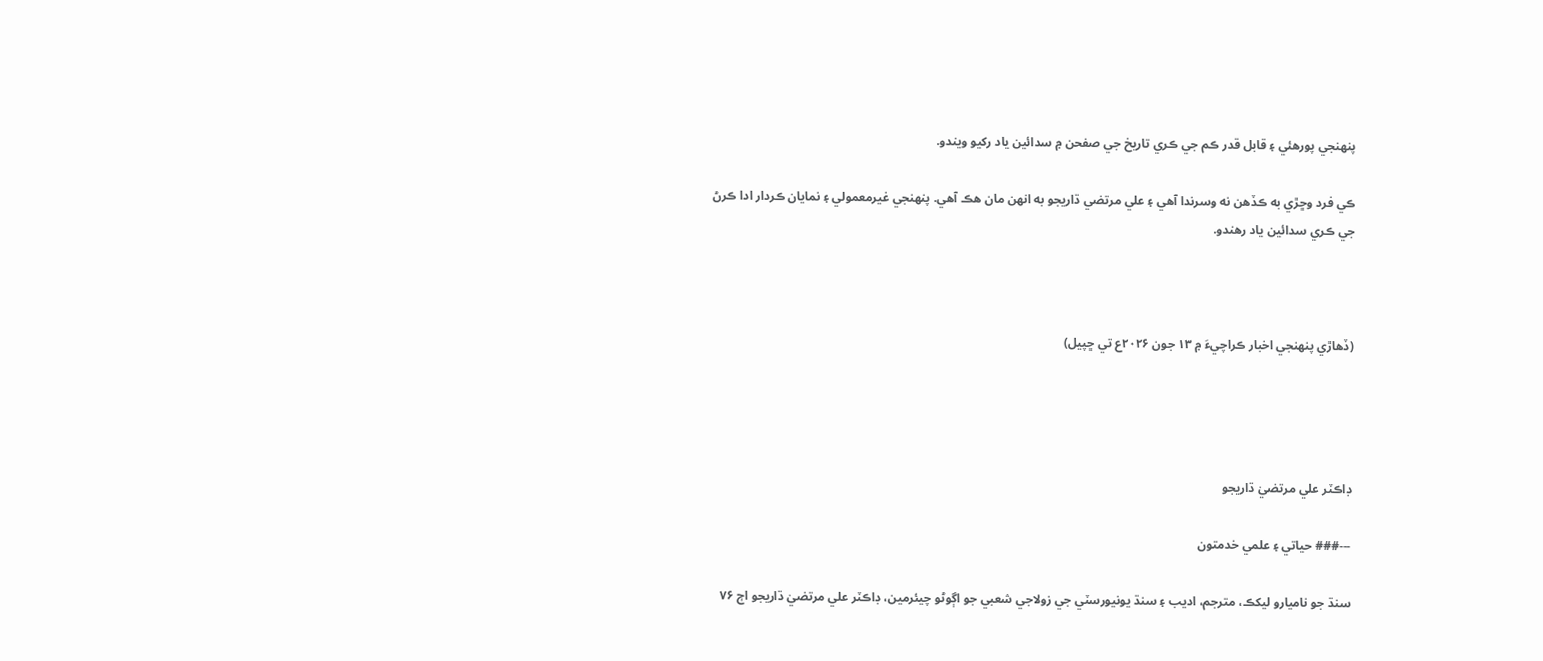پنهنجي پورهئي ۽ قابل قدر ڪم جي ڪري تاريخ جي صفحن ۾ سدائين ياد رکيو ويندو.

ڪي فرد وڇڙي به ڪڏهن نه وسرندا آهي ۽ علي مرتضي ڌاريجو به انهن مان ھڪ آھي. پنهنجي غيرمعمولي ۽ نمايان ڪردار ادا ڪرڻ جي ڪري سدائين ياد رھندو.



(ڏھاڙي پنهنجي اخبار ڪراچيءَ ۾ ۱۳ جون ۲۰۲۶ع تي ڇپيل)




ڊاڪٽر علي مرتضيٰ ڌاريجو

---### حياتي ۽ علمي خدمتون

سنڌ جو ناميارو ليکڪ، مترجم، اديب ۽ سنڌ يونيورسٽي جي زولاجي شعبي جو اڳوڻو چيئرمين، ڊاڪٽر علي مرتضيٰ ڌاريجو اڄ ۷۶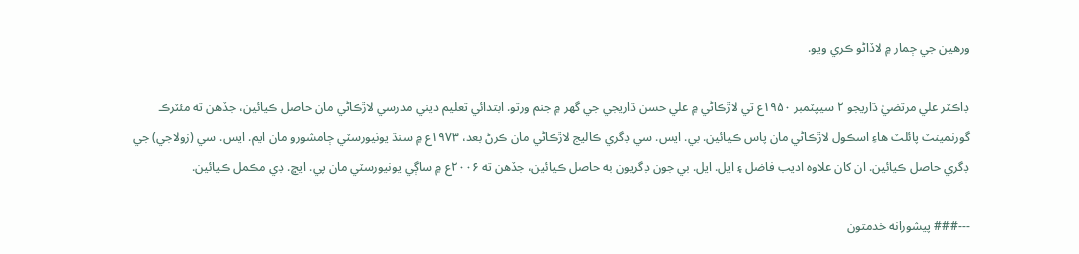ورهين جي ڄمار ۾ لاڏاڻو ڪري ويو.

ڊاڪٽر علي مرتضيٰ ڌاريجو ۲ سيپٽمبر ۱۹۵۰ع تي لاڙڪاڻي ۾ علي حسن ڌاريجي جي گهر ۾ جنم ورتو. ابتدائي تعليم ديني مدرسي لاڙڪاڻي مان حاصل ڪيائين، جڏهن ته مئٽرڪ گورنمينٽ پائلٽ هاءِ اسڪول لاڙڪاڻي مان پاس ڪيائين. بي. ايس. سي ڊگري ڪاليج لاڙڪاڻي مان ڪرڻ بعد، ۱۹۷۳ع ۾ سنڌ يونيورسٽي ڄامشورو مان ايم. ايس. سي (زولاجي) جي ڊگري حاصل ڪيائين. ان کان علاوه اديب فاضل ۽ ايل. ايل. بي جون ڊگريون به حاصل ڪيائين، جڏهن ته ۲۰۰۶ع ۾ ساڳي يونيورسٽي مان پي. ايڇ. ڊي مڪمل ڪيائين.

---### پيشورانه خدمتون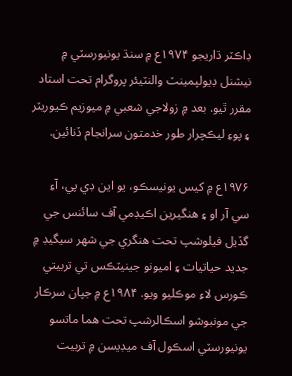ڊاڪٽر ڌاريجو ۱۹۷۴ع ۾ سنڌ يونيورسٽي ۾ نيشنل ڊيولپمينٽ والنٽيئر پروگرام تحت استاد مقرر ٿيو. بعد ۾ زولاجي شعبي ۾ ميوزيم ڪيوريٽر ۽ پوءِ ليڪچرار طور خدمتون سرانجام ڏنائين.

۱۹۷۶ع ۾ کيس يونيسڪو، يو اين ڊي پي، آءِ سي آر او ۽ هنگيرين اڪيڊمي آف سائنس جي گڏيل فيلوشپ تحت هنگري جي شهر سيگيڊ ۾ جديد حياتيات ۽ اميونو جينيٽڪس تي تربيتي ڪورس لاءِ موڪليو ويو. ۱۹۸۴ع ۾ جپان سرڪار جي مونبوشو اسڪالرشپ تحت هما ماتسو يونيورسٽي اسڪول آف ميڊيسن ۾ تربيت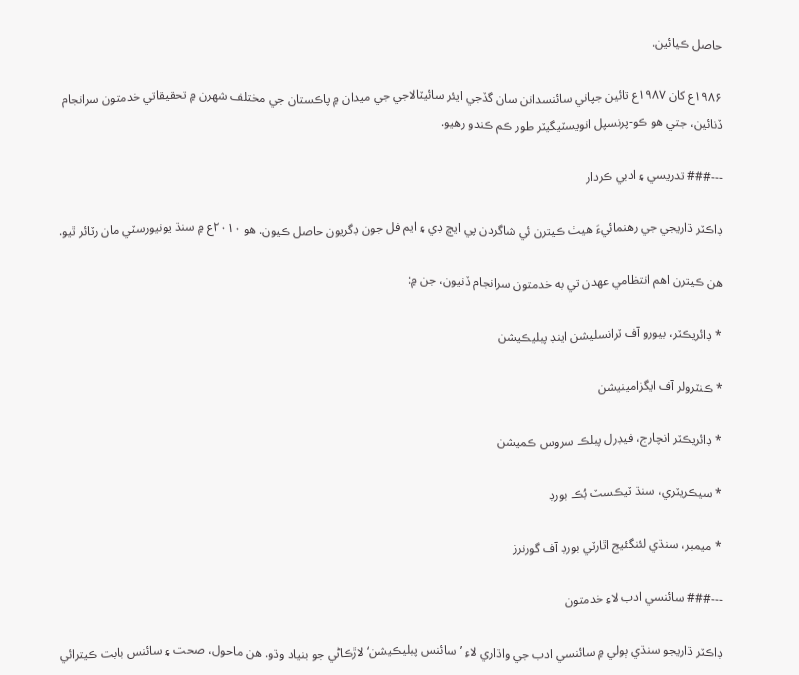حاصل ڪيائين.

۱۹۸۶ع کان ۱۹۸۷ع تائين جپاني سائنسدانن سان گڏجي ايئر سائيٽالاجي جي ميدان ۾ پاڪستان جي مختلف شهرن ۾ تحقيقاتي خدمتون سرانجام ڏنائين، جتي هو ڪو-پرنسپل انويسٽيگيٽر طور ڪم ڪندو رهيو.

---### تدريسي ۽ ادبي ڪردار

ڊاڪٽر ڌاريجي جي رهنمائيءَ هيٺ ڪيترن ئي شاگردن پي ايڇ ڊي ۽ ايم فل جون ڊگريون حاصل ڪيون. هو ۲۰۱۰ع ۾ سنڌ يونيورسٽي مان رٽائر ٿيو.

هن ڪيترن اهم انتظامي عهدن تي به خدمتون سرانجام ڏنيون، جن ۾:

* ڊائريڪٽر، بيورو آف ٽرانسليشن اينڊ پبليڪيشن

* ڪنٽرولر آف ايگزامينيشن

* ڊائريڪٽر انچارج، فيڊرل پبلڪ سروس ڪميشن

* سيڪريٽري، سنڌ ٽيڪسٽ بُڪ بورڊ

* ميمبر، سنڌي لئنگئيج اٿارٽي بورڊ آف گورنرز

---### سائنسي ادب لاءِ خدمتون

ڊاڪٽر ڌاريجو سنڌي ٻولي ۾ سائنسي ادب جي واڌاري لاءِ ’سائنس پبليڪيشن‘ لاڙڪاڻي جو بنياد وڌو. هن ماحول، صحت ۽ سائنس بابت ڪيترائي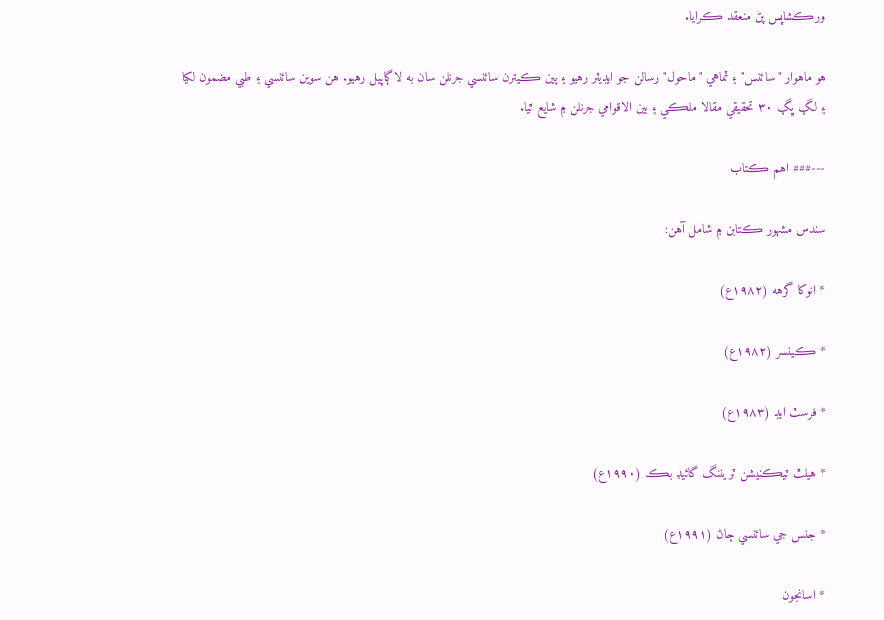ورڪشاپس پڻ منعقد ڪرايا.

هو ماهوار "سائنس" ۽ ٽماهي "ماحول" رسالن جو ايڊيٽر رهيو ۽ ٻين ڪيترن سائنسي جرنلن سان به لاڳاپيل رهيو. هن سوين سائنسي ۽ طبي مضمون لکيا ۽ لڳ ڀڳ ۳۰ تحقيقي مقالا ملڪي ۽ بين الاقوامي جرنلن ۾ شايع ٿيا.

---### اهم ڪتاب

سندس مشهور ڪتابن ۾ شامل آهن:

* انوکا گرهه (۱۹۸۲ع)

* ڪينسر (۱۹۸۲ع)

* فرسٽ ايڊ (۱۹۸۳ع)

* هيلٿ ٽيڪنيشن ٽريننگ گائيڊ بڪ (۱۹۹۰ع)

* جنس جي سائنسي ڄاڻ (۱۹۹۱ع)

* اسانجون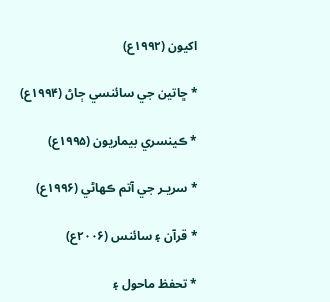اکيون (۱۹۹۲ع)

* ڇاتين جي سائنسي ڄاڻ (۱۹۹۴ع)

* ڪينسري بيماريون (۱۹۹۵ع)

* سريـر جي آتم ڪهاڻي (۱۹۹۶ع)

* قرآن ۽ سائنس (۲۰۰۶ع)

* تحفظ ماحول ۽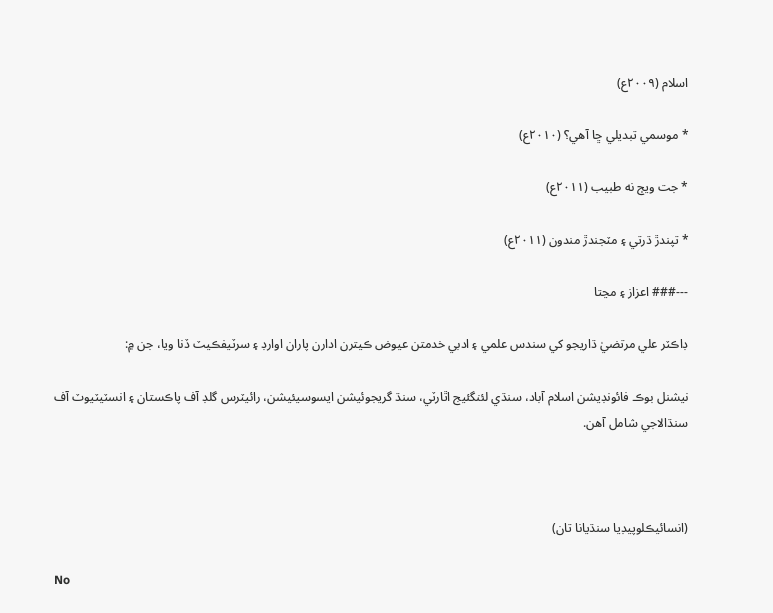اسلام (۲۰۰۹ع)

* موسمي تبديلي ڇا آهي؟ (۲۰۱۰ع)

* جت ويڄ نه طبيب (۲۰۱۱ع)

* تپندڙ ڌرتي ۽ مٽجندڙ مندون (۲۰۱۱ع)

---### اعزاز ۽ مڃتا

ڊاڪٽر علي مرتضيٰ ڌاريجو کي سندس علمي ۽ ادبي خدمتن عيوض ڪيترن ادارن پاران اوارڊ ۽ سرٽيفڪيٽ ڏنا ويا، جن ۾:

نيشنل بوڪ فائونڊيشن اسلام آباد، سنڌي لئنگئيج اٿارٽي، سنڌ گريجوئيشن ايسوسيئيشن، رائيٽرس گلڊ آف پاڪستان ۽ انسٽيٽيوٽ آف سنڌالاجي شامل آهن.



(انسائيڪلوپيڊيا سنڌيانا تان)

No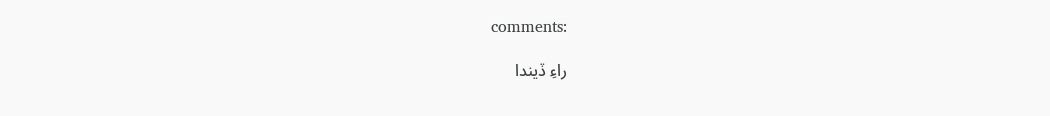comments:

راءِ ڏيندا